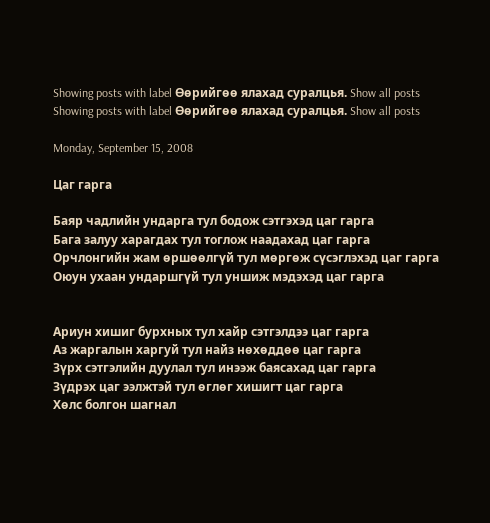Showing posts with label Өөрийгөө ялахад суралцья. Show all posts
Showing posts with label Өөрийгөө ялахад суралцья. Show all posts

Monday, September 15, 2008

Цаг гарга

Баяр чадлийн ундарга тул бодож сэтгэхэд цаг гарга
Бага залуу xарагдаx тул тоглож наадаxад цаг гарга
Орчлонгийн жам өршөөлгүй тул мөргөж сүсэглэxэд цаг гарга
Оюун уxаан ундаршгүй тул уншиж мэдэxэд цаг гарга


Ариун xишиг бурxныx тул xайр сэтгэлдээ цаг гарга
Аз жаргалын xаргуй тул найз нөxөддөө цаг гарга
Зүрx сэтгэлийн дуулал тул инээж баясаxад цаг гарга
Зүдрэx цаг ээлжтэй тул өглөг xишигт цаг гарга
Xөлс болгон шагнал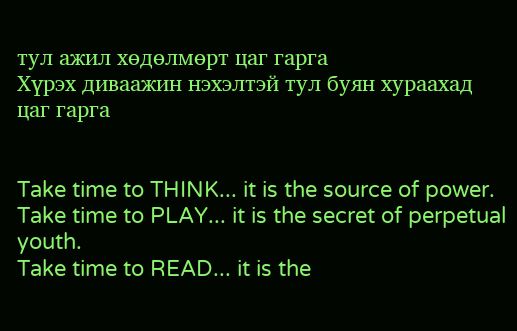тул ажил xөдөлмөрт цаг гарга
Xүрэx диваажин нэxэлтэй тул буян xурааxад цаг гарга


Take time to THINK... it is the source of power.
Take time to PLAY... it is the secret of perpetual youth.
Take time to READ... it is the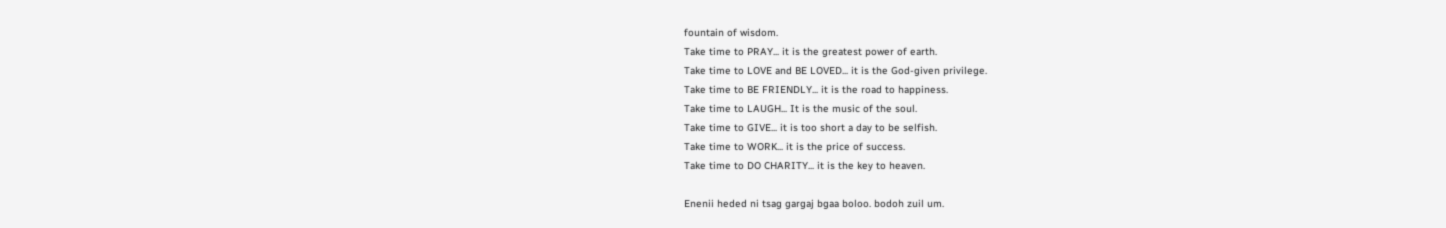fountain of wisdom.
Take time to PRAY... it is the greatest power of earth.
Take time to LOVE and BE LOVED... it is the God-given privilege.
Take time to BE FRIENDLY... it is the road to happiness.
Take time to LAUGH... It is the music of the soul.
Take time to GIVE... it is too short a day to be selfish.
Take time to WORK... it is the price of success.
Take time to DO CHARITY... it is the key to heaven.

Enenii heded ni tsag gargaj bgaa boloo. bodoh zuil um.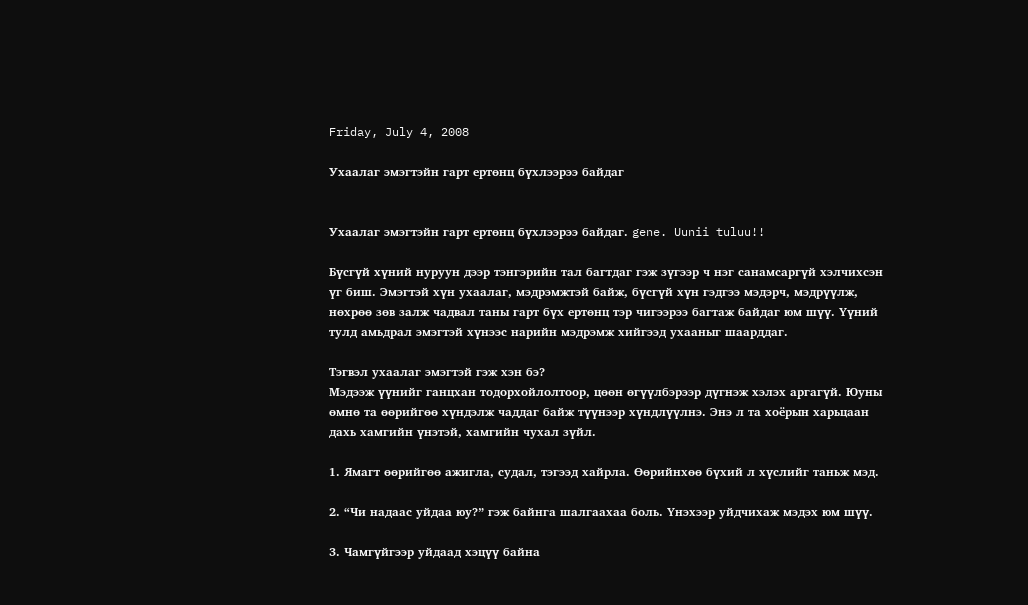Friday, July 4, 2008

Ухаалаг эмэгтэйн гарт ертөнц бүхлээрээ байдаг


Ухаалаг эмэгтэйн гарт ертөнц бүхлээрээ байдаг. gene. Uunii tuluu!!

Бүсгүй хүний нуруун дээр тэнгэрийн тал багтдаг гэж зүгээр ч нэг санамсаргүй хэлчихсэн үг биш. Эмэгтэй хүн ухаалаг, мэдрэмжтэй байж, бүсгүй хүн гэдгээ мэдэрч, мэдрүүлж, нөхрөө зөв залж чадвал таны гарт бүх ертөнц тэр чигээрээ багтаж байдаг юм шүү. Үүний тулд амьдрал эмэгтэй хүнээс нарийн мэдрэмж хийгээд ухааныг шаарддаг.

Тэгвэл ухаалаг эмэгтэй гэж хэн бэ?
Мэдээж үүнийг ганцхан тодорхойлолтоор, цөөн өгүүлбэрээр дүгнэж хэлэх аргагүй. Юуны өмнө та өөрийгөө хүндэлж чаддаг байж түүнээр хүндлүүлнэ. Энэ л та хоёрын харьцаан дахь хамгийн үнэтэй, хамгийн чухал зүйл.

1. Ямагт өөрийгөө ажигла, судал, тэгээд хайрла. Өөрийнхөө бүхий л хүслийг таньж мэд.

2. “Чи надаас уйдаа юу?” гэж байнга шалгаахаа боль. Үнэхээр уйдчихаж мэдэх юм шүү.

3. Чамгүйгээр уйдаад хэцүү байна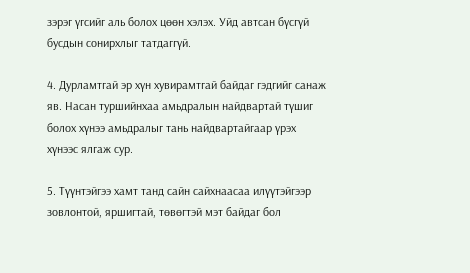зэрэг үгсийг аль болох цөөн хэлэх. Уйд автсан бүсгүй бусдын сонирхлыг татдаггүй.

4. Дурламтгай эр хүн хувирамтгай байдаг гэдгийг санаж яв. Насан туршийнхаа амьдралын найдвартай түшиг болох хүнээ амьдралыг тань найдвартайгаар үрэх хүнээс ялгаж сур.

5. Түүнтэйгээ хамт танд сайн сайхнаасаа илүүтэйгээр зовлонтой, яршигтай, төвөгтэй мэт байдаг бол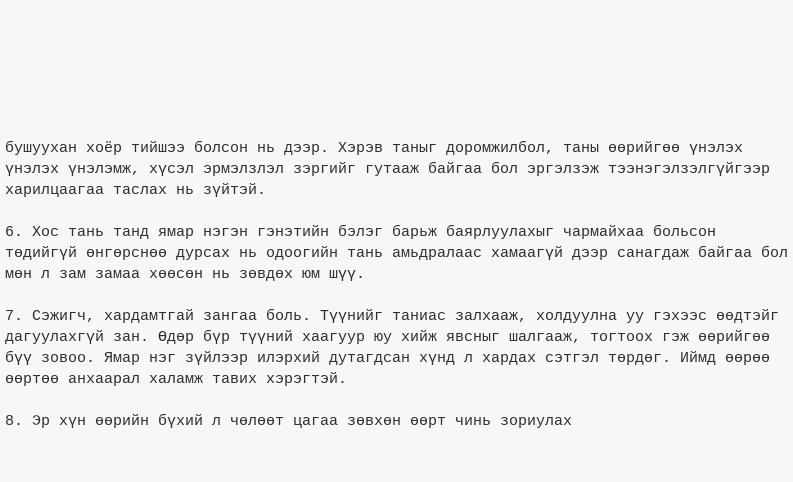бушуухан хоёр тийшээ болсон нь дээр. Хэрэв таныг доромжилбол, таны өөрийгөө үнэлэх үнэлэх үнэлэмж, хүсэл эрмэлзлэл зэргийг гутааж байгаа бол эргэлзэж тээнэгэлзэлгүйгээр харилцаагаа таслах нь зүйтэй.

6. Хос тань танд ямар нэгэн гэнэтийн бэлэг барьж баярлуулахыг чармайхаа больсон төдийгүй өнгөрснөө дурсах нь одоогийн тань амьдралаас хамаагүй дээр санагдаж байгаа бол мөн л зам замаа хөөсөн нь зөвдөх юм шүү.

7. Сэжигч, хардамтгай зангаа боль. Түүнийг таниас залхааж, холдуулна уу гэхээс өөдтэйг дагуулахгүй зан. Өдөр бүр түүний хаагуур юу хийж явсныг шалгааж, тогтоох гэж өөрийгөө бүү зовоо. Ямар нэг зүйлээр илэрхий дутагдсан хүнд л хардах сэтгэл төрдөг. Иймд өөрөө өөртөө анхаарал халамж тавих хэрэгтэй.

8. Эр хүн өөрийн бүхий л чөлөөт цагаа зөвхөн өөрт чинь зориулах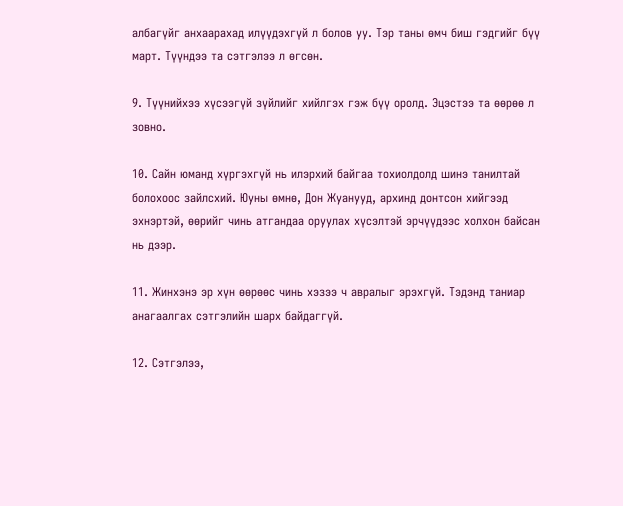албагүйг анхаарахад илүүдэхгүй л болов уу. Тэр таны өмч биш гэдгийг бүү март. Түүндээ та сэтгэлээ л өгсөн.

9. Түүнийхээ хүсээгүй зүйлийг хийлгэх гэж бүү оролд. Эцэстээ та өөрөө л зовно.

10. Сайн юманд хүргэхгүй нь илэрхий байгаа тохиолдолд шинэ танилтай болохоос зайлсхий. Юуны өмнө, Дон Жуанууд, архинд донтсон хийгээд эхнэртэй, өөрийг чинь атгандаа оруулах хүсэлтэй эрчүүдээс холхон байсан нь дээр.

11. Жинхэнэ эр хүн өөрөөс чинь хэзээ ч авралыг эрэхгүй. Тэдэнд таниар анагаалгах сэтгэлийн шарх байдаггүй.

12. Сэтгэлээ,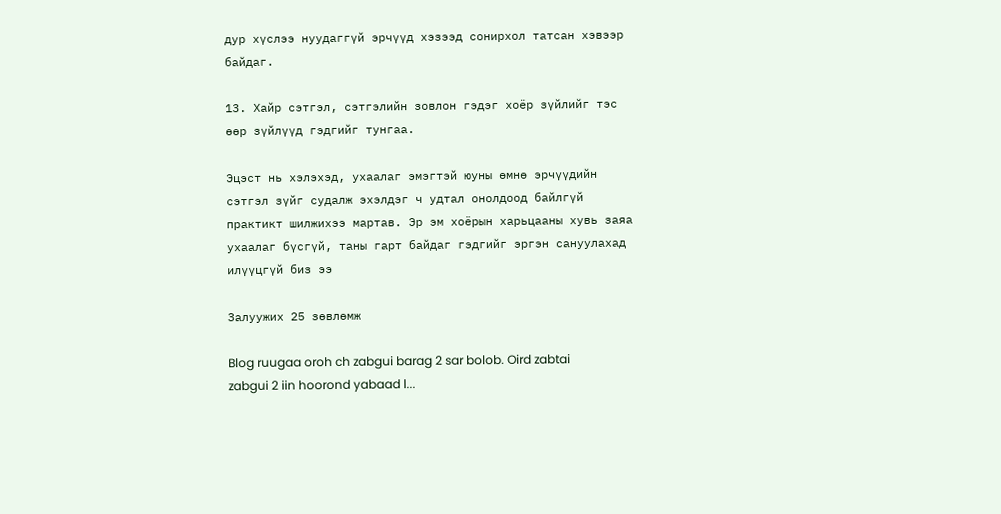дур хүслээ нуудаггүй эрчүүд хэзээд сонирхол татсан хэвээр байдаг.

13. Хайр сэтгэл, сэтгэлийн зовлон гэдэг хоёр зүйлийг тэс өөр зүйлүүд гэдгийг тунгаа.

Эцэст нь хэлэхэд, ухаалаг эмэгтэй юуны өмнө эрчүүдийн сэтгэл зүйг судалж эхэлдэг ч удтал онолдоод байлгүй практикт шилжихээ мартав. Эр эм хоёрын харьцааны хувь заяа ухаалаг бүсгүй, таны гарт байдаг гэдгийг эргэн сануулахад илүүцгүй биз ээ

Залуужих 25 зөвлөмж

Blog ruugaa oroh ch zabgui barag 2 sar bolob. Oird zabtai zabgui 2 iin hoorond yabaad l...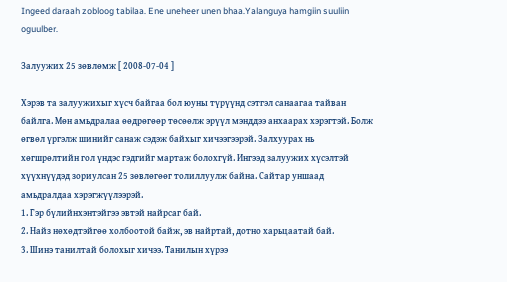Ingeed daraah zobloog tabilaa. Ene uneheer unen bhaa.Yalanguya hamgiin suuliin oguulber.

Залуужих 25 зөвлөмж [ 2008-07-04 ]

Хэрэв та залуужихыг хүсч байгаа бол юуны түрүүнд сэтгэл санаагаа тайван байлга. Мөн амьдралаа өөдрөгөөр төсөөлж эрүүл мэнддээ анхаарах хэрэгтэй. Болж өгвөл үргэлж шинийг санаж сэдэж байхыг хичээгээрэй. Залхуурах нь хөгшрөлтийн гол үндэс гэдгийг мартаж болохгүй. Ингээд залуужих хүсэлтэй хүүхнүүдэд зориулсан 25 зөвлөгөөг толиллуулж байна. Сайтар уншаад амьдралдаа хэрэгжүүлээрэй.
1. Гэр бүлийнхэнтэйгээ эвтэй найрсаг бай.
2. Найз нөхөдтэйгөө холбоотой байж, эв найртай, дотно харьцаатай бай.
3. Шинэ танилтай болохыг хичээ. Танилын хүрээ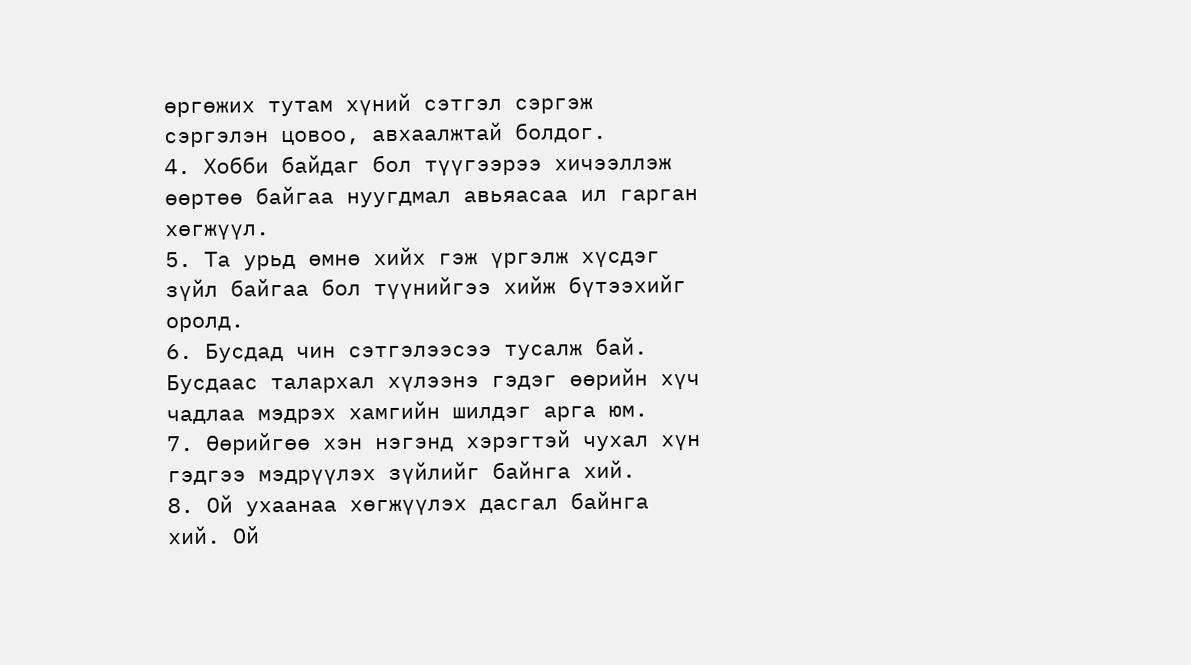өргөжих тутам хүний сэтгэл сэргэж сэргэлэн цовоо, авхаалжтай болдог.
4. Хобби байдаг бол түүгээрээ хичээллэж өөртөө байгаа нуугдмал авьяасаа ил гарган хөгжүүл.
5. Та урьд өмнө хийх гэж үргэлж хүсдэг зүйл байгаа бол түүнийгээ хийж бүтээхийг оролд.
6. Бусдад чин сэтгэлээсээ тусалж бай. Бусдаас талархал хүлээнэ гэдэг өөрийн хүч чадлаа мэдрэх хамгийн шилдэг арга юм.
7. Өөрийгөө хэн нэгэнд хэрэгтэй чухал хүн гэдгээ мэдрүүлэх зүйлийг байнга хий.
8. Ой ухаанаа хөгжүүлэх дасгал байнга хий. Ой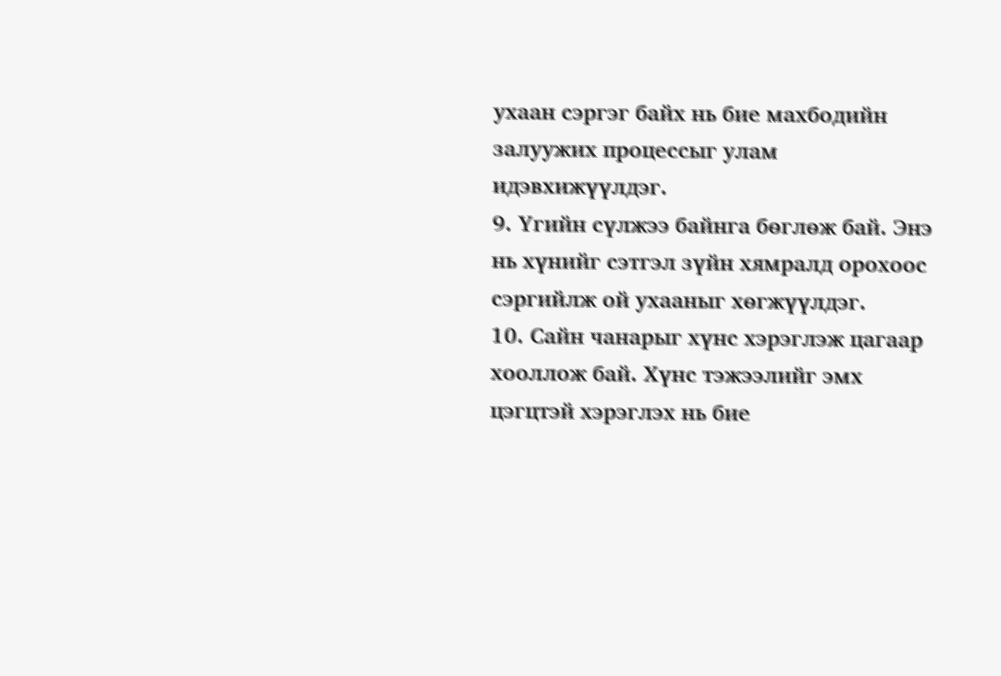ухаан сэргэг байх нь бие махбодийн залуужих процессыг улам идэвхижүүлдэг.
9. Үгийн сүлжээ байнга бөглөж бай. Энэ нь хүнийг сэтгэл зүйн хямралд орохоос сэргийлж ой ухааныг хөгжүүлдэг.
10. Сайн чанарыг хүнс хэрэглэж цагаар хооллож бай. Хүнс тэжээлийг эмх цэгцтэй хэрэглэх нь бие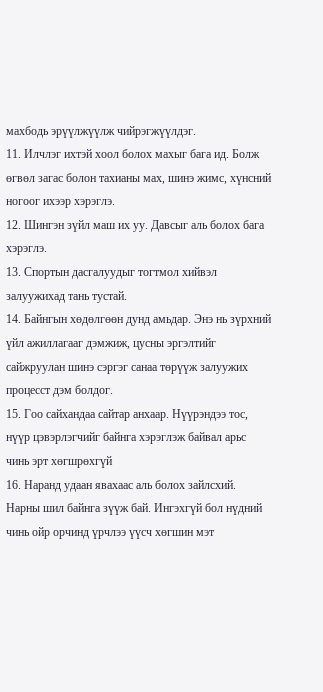махбодь эрүүлжүүлж чийрэгжүүлдэг.
11. Илчлэг ихтэй хоол болох махыг бага ид. Болж өгвөл загас болон тахианы мах, шинэ жимс, хүнсний ногоог ихээр хэрэглэ.
12. Шингэн зүйл маш их уу. Давсыг аль болох бага хэрэглэ.
13. Спортын дасгалуудыг тогтмол хийвэл залуужихад тань тустай.
14. Байнгын хөдөлгөөн дунд амьдар. Энэ нь зүрхний үйл ажиллагааг дэмжиж, цусны эргэлтийг сайжруулан шинэ сэргэг санаа төрүүж залуужих процесст дэм болдог.
15. Гоо сайхандаа сайтар анхаар. Нүүрэндээ тос, нүүр цэвэрлэгчийг байнга хэрэглэж байвал арьс чинь эрт хөгшрөхгүй
16. Наранд удаан явахаас аль болох зайлсхий. Нарны шил байнга зүүж бай. Ингэхгүй бол нүдний чинь ойр орчинд үрчлээ үүсч хөгшин мэт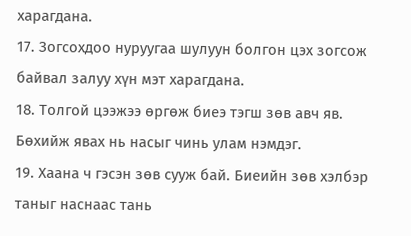харагдана.
17. Зогсохдоо нуруугаа шулуун болгон цэх зогсож байвал залуу хүн мэт харагдана.
18. Толгой цээжээ өргөж биеэ тэгш зөв авч яв. Бөхийж явах нь насыг чинь улам нэмдэг.
19. Хаана ч гэсэн зөв сууж бай. Биеийн зөв хэлбэр таныг наснаас тань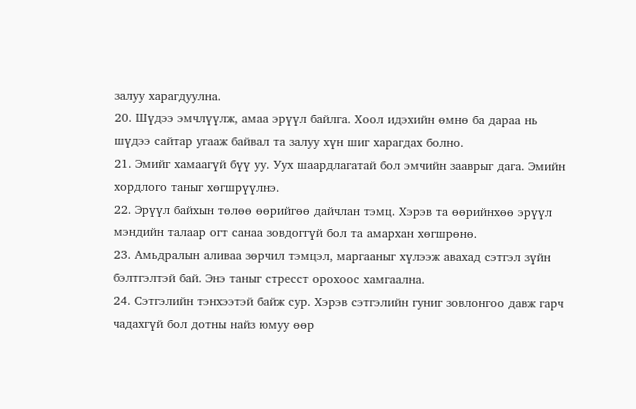залуу харагдуулна.
20. Шүдээ эмчлүүлж, амаа эрүүл байлга. Хоол идэхийн өмнө ба дараа нь шүдээ сайтар угааж байвал та залуу хүн шиг харагдах болно.
21. Эмийг хамаагүй бүү уу. Уух шаардлагатай бол эмчийн зааврыг дага. Эмийн хордлого таныг хөгшрүүлнэ.
22. Эрүүл байхын төлөө өөрийгөө дайчлан тэмц. Хэрэв та өөрийнхөө эрүүл мэндийн талаар огт санаа зовдоггүй бол та амархан хөгшрөнө.
23. Амьдралын аливаа зөрчил тэмцэл, маргааныг хүлээж авахад сэтгэл зүйн бэлтгэлтэй бай. Энэ таныг стресст орохоос хамгаална.
24. Сэтгэлийн тэнхээтэй байж сур. Хэрэв сэтгэлийн гуниг зовлонгоо давж гарч чадахгүй бол дотны найз юмуу өөр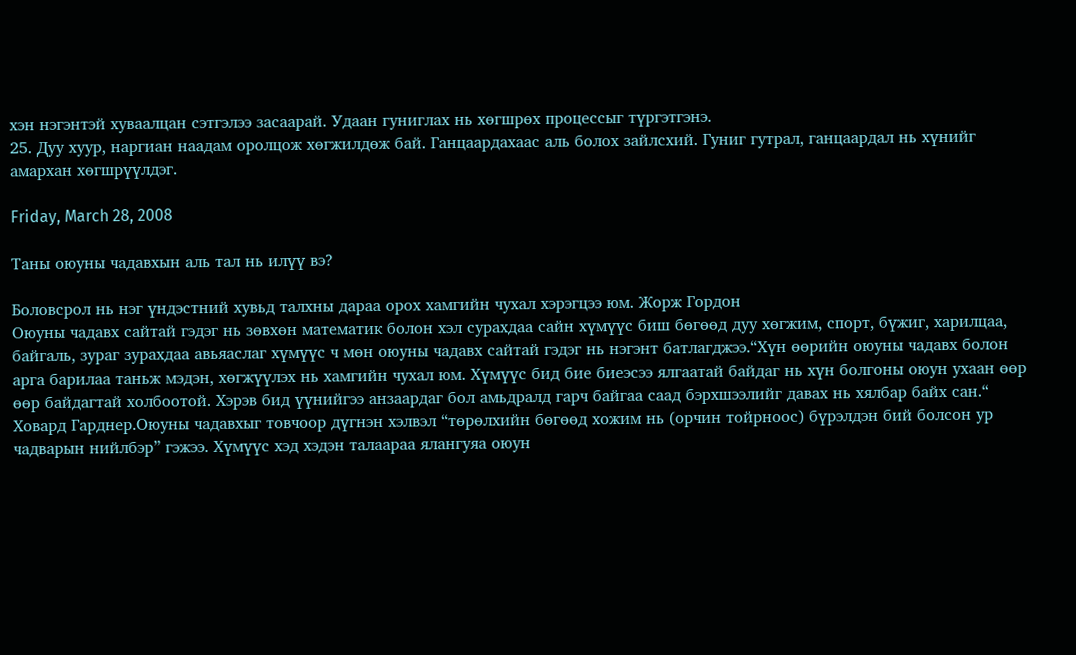хэн нэгэнтэй хуваалцан сэтгэлээ засаарай. Удаан гуниглах нь хөгшрөх процессыг түргэтгэнэ.
25. Дуу хуур, наргиан наадам оролцож хөгжилдөж бай. Ганцаардахаас аль болох зайлсхий. Гуниг гутрал, ганцаардал нь хүнийг амархан хөгшрүүлдэг.

Friday, March 28, 2008

Таны оюуны чадавхын аль тал нь илүү вэ?

Боловсрол нь нэг үндэстний хувьд талхны дараа орох хамгийн чухал хэрэгцээ юм. Жорж Гордон
Оюуны чадавх сайтай гэдэг нь зөвхөн математик болон хэл сурахдаа сайн хүмүүс биш бөгөөд дуу хөгжим, спорт, бүжиг, харилцаа, байгаль, зураг зурахдаа авьяаслаг хүмүүс ч мөн оюуны чадавх сайтай гэдэг нь нэгэнт батлагджээ.“Хүн өөрийн оюуны чадавх болон арга барилаа таньж мэдэн, хөгжүүлэх нь хамгийн чухал юм. Хүмүүс бид бие биеэсээ ялгаатай байдаг нь хүн болгоны оюун ухаан өөр өөр байдагтай холбоотой. Хэрэв бид үүнийгээ анзаардаг бол амьдралд гарч байгаа саад бэрхшээлийг давах нь хялбар байх сан.“ Ховард Гарднер.Оюуны чадавхыг товчоор дүгнэн хэлвэл “төрөлхийн бөгөөд хожим нь (орчин тойрноос) бүрэлдэн бий болсон ур чадварын нийлбэр” гэжээ. Хүмүүс хэд хэдэн талаараа ялангуяа оюун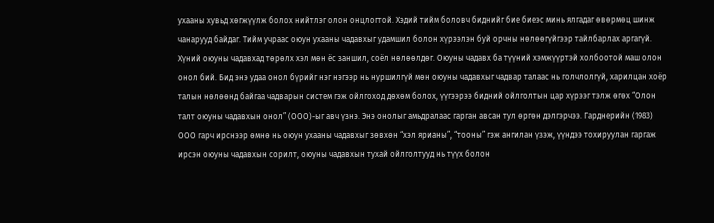ухааны хувьд хөгжүүлж болох нийтлэг олон онцлогтой. Хэдий тийм боловч биднийг бие биеэс минь ялгадаг өвөрмөц шинж чанарууд байдаг. Тийм учраас оюун ухааны чадавхыг удамшил болон хүрээлэн буй орчны нөлөөгүйгээр тайлбарлах аргагүй. Хүний оюуны чадавхад төрөлх хэл мөн ёс заншил, соёл нөлөөлдөг. Оюуны чадавх ба түүний хэмжүүртэй холбоотой маш олон онол бий. Бид энэ удаа онол бүрийг нэг нэгээр нь нуршилгүй мөн оюуны чадавхыг чадвар талаас нь голчлолгүй, харилцан хоёр талын нөлөөнд байгаа чадварын систем гэж ойлгоход дөхөм болох, үүгээрээ бидний ойлголтын цар хүрээг тэлж өгөх “Олон талт оюуны чадавхын онол” (ООО)-ыг авч үзнэ. Энэ онолыг амьдралаас гарган авсан тул өргөн дэлгэрчээ. Гарднерийн (1983) ООО гарч ирснээр өмнө нь оюун ухааны чадавхыг зөвхөн “хэл ярианы”, “тооны” гэж ангилан үзэж, үүндээ тохируулан гаргаж ирсэн оюуны чадавхын сорилт, оюуны чадавхын тухай ойлголтууд нь түүх болон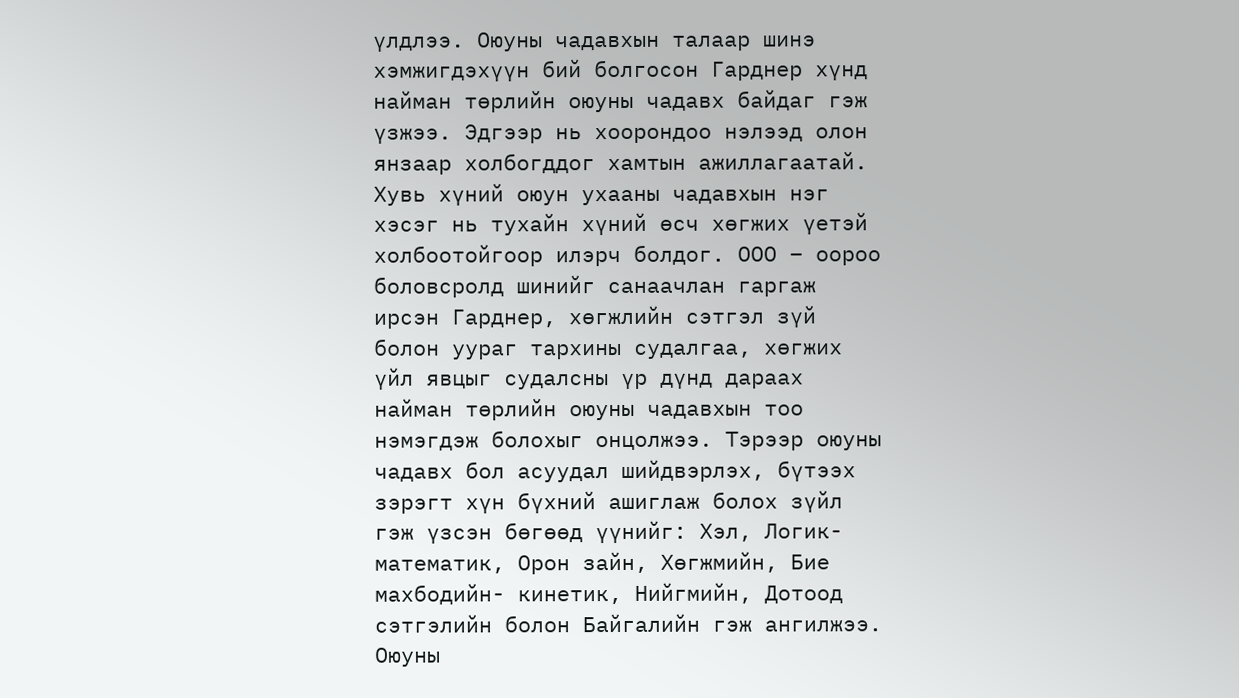үлдлээ. Оюуны чадавхын талаар шинэ хэмжигдэхүүн бий болгосон Гарднер хүнд найман төрлийн оюуны чадавх байдаг гэж үзжээ. Эдгээр нь хоорондоо нэлээд олон янзаар холбогддог хамтын ажиллагаатай. Хувь хүний оюун ухааны чадавхын нэг хэсэг нь тухайн хүний өсч хөгжих үетэй холбоотойгоор илэрч болдог. ООО – оороо боловсролд шинийг санаачлан гаргаж ирсэн Гарднер, хөгжлийн сэтгэл зүй болон уураг тархины судалгаа, хөгжих үйл явцыг судалсны үр дүнд дараах найман төрлийн оюуны чадавхын тоо нэмэгдэж болохыг онцолжээ. Тэрээр оюуны чадавх бол асуудал шийдвэрлэх, бүтээх зэрэгт хүн бүхний ашиглаж болох зүйл гэж үзсэн бөгөөд үүнийг: Хэл, Логик- математик, Орон зайн, Хөгжмийн, Бие махбодийн- кинетик, Нийгмийн, Дотоод сэтгэлийн болон Байгалийн гэж ангилжээ.
Оюуны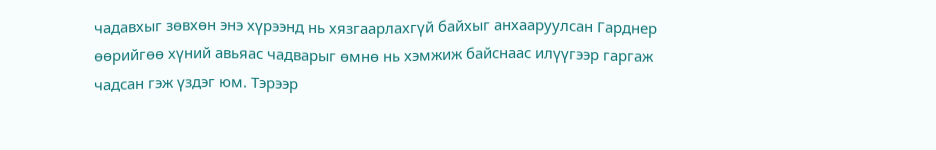чадавхыг зөвхөн энэ хүрээнд нь хязгаарлахгүй байхыг анхааруулсан Гарднер өөрийгөө хүний авьяас чадварыг өмнө нь хэмжиж байснаас илүүгээр гаргаж чадсан гэж үздэг юм. Тэрээр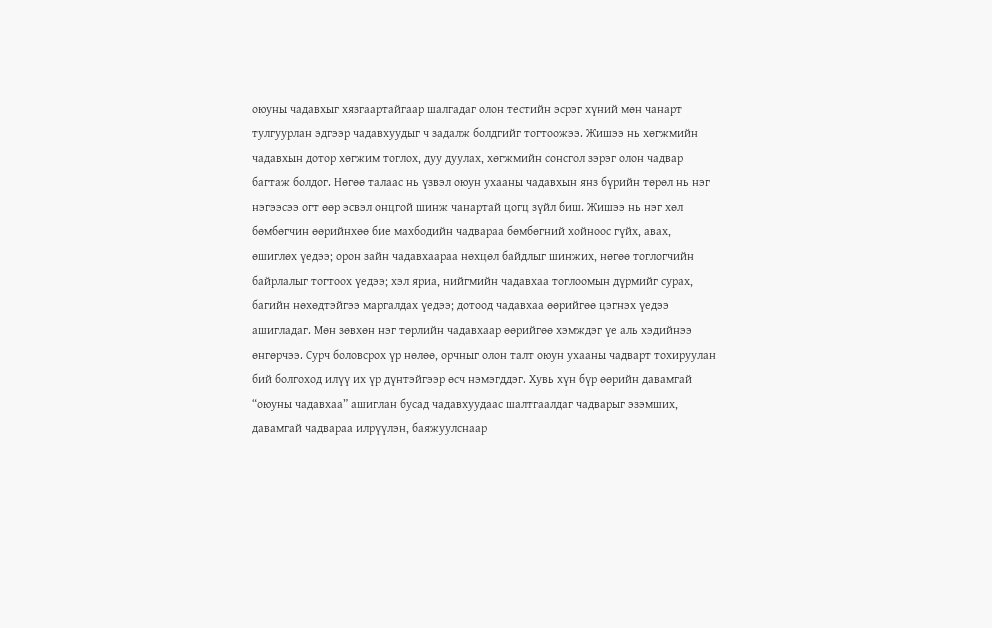оюуны чадавхыг хязгаартайгаар шалгадаг олон тестийн эсрэг хүний мөн чанарт тулгуурлан эдгээр чадавхуудыг ч задалж болдгийг тогтоожээ. Жишээ нь хөгжмийн чадавхын дотор хөгжим тоглох, дуу дуулах, хөгжмийн сонсгол зэрэг олон чадвар багтаж болдог. Нөгөө талаас нь үзвэл оюун ухааны чадавхын янз бүрийн төрөл нь нэг нэгээсээ огт өөр эсвэл онцгой шинж чанартай цогц зүйл биш. Жишээ нь нэг хөл бөмбөгчин өөрийнхөө бие махбодийн чадвараа бөмбөгний хойноос гүйх, авах, өшиглөх үедээ; орон зайн чадавхаараа нөхцөл байдлыг шинжих, нөгөө тоглогчийн байрлалыг тогтоох үедээ; хэл яриа, нийгмийн чадавхаа тоглоомын дүрмийг сурах, багийн нөхөдтэйгээ маргалдах үедээ; дотоод чадавхаа өөрийгөө цэгнэх үедээ ашигладаг. Мөн зөвхөн нэг төрлийн чадавхаар өөрийгөө хэмждэг үе аль хэдийнээ өнгөрчээ. Сурч боловсрох үр нөлөө, орчныг олон талт оюун ухааны чадварт тохируулан бий болгоход илүү их үр дүнтэйгээр өсч нэмэгддэг. Хувь хүн бүр өөрийн давамгай “оюуны чадавхаа” ашиглан бусад чадавхуудаас шалтгаалдаг чадварыг эзэмших, давамгай чадвараа илрүүлэн, баяжуулснаар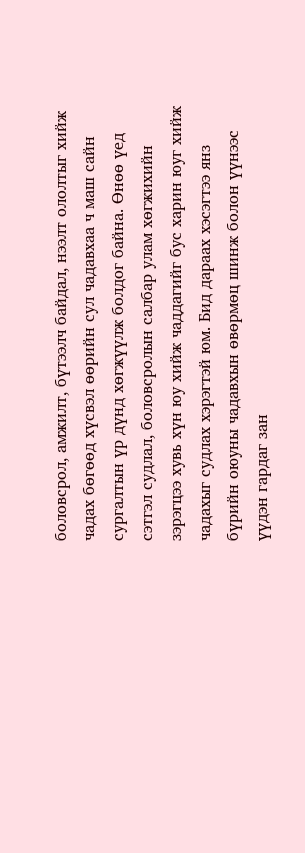боловсрол, амжилт, бүтээлч байдал, нээлт ололтыг хийж чадах бөгөөд хүсвэл өөрийн сул чадавхаа ч маш сайн сургалтын үр дүнд хөгжүүлж болдог байна. Өнөө үед сэтгэл судлал, боловсролын салбар улам хөгжихийн зэрэгцээ хувь хүн юу хийж чаддагийг бус харин юуг хийж чадахыг судлах хэрэгтэй юм. Бид дараах хэсэгтээ янз бүрийн оюуны чадавхын өвөрмөц шинж болон үүнээс үүдэн гардаг зан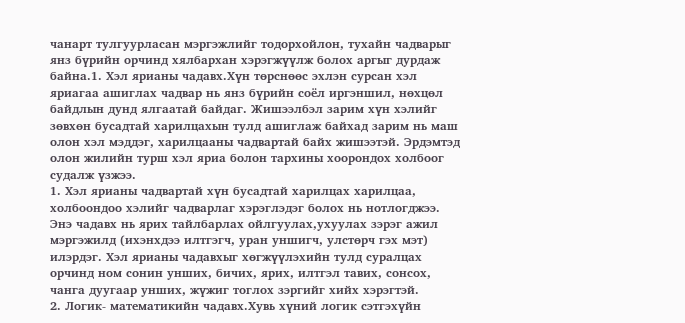чанарт тулгуурласан мэргэжлийг тодорхойлон, тухайн чадварыг янз бүрийн орчинд хялбархан хэрэгжүүлж болох аргыг дурдаж байна.1. Хэл ярианы чадавх.Хүн төрснөөс эхлэн сурсан хэл яриагаа ашиглах чадвар нь янз бүрийн соёл иргэншил, нөхцөл байдлын дунд ялгаатай байдаг. Жишээлбэл зарим хүн хэлийг зөвхөн бусадтай харилцахын тулд ашиглаж байхад зарим нь маш олон хэл мэддэг, харилцааны чадвартай байх жишээтэй. Эрдэмтэд олон жилийн турш хэл яриа болон тархины хоорондох холбоог судалж үзжээ.
1. Хэл ярианы чадвартай хүн бусадтай харилцах харилцаа, холбоондоо хэлийг чадварлаг хэрэглэдэг болох нь нотлогджээ. Энэ чадавх нь ярих тайлбарлах ойлгуулах,ухуулах зэрэг ажил мэргэжилд (ихэнхдээ илтгэгч, уран уншигч, улстөрч гэх мэт) илэрдэг. Хэл ярианы чадавхыг хөгжүүлэхийн тулд суралцах орчинд ном сонин унших, бичих, ярих, илтгэл тавих, сонсох, чанга дуугаар унших, жүжиг тоглох зэргийг хийх хэрэгтэй.
2. Логик- математикийн чадавх.Хувь хүний логик сэтгэхүйн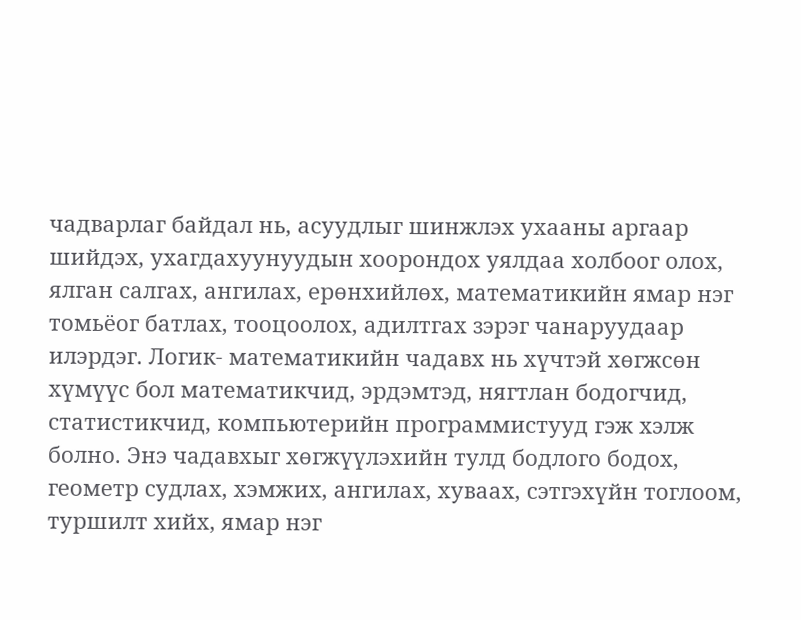чадварлаг байдал нь, асуудлыг шинжлэх ухааны аргаар шийдэх, ухагдахуунуудын хоорондох уялдаа холбоог олох, ялган салгах, ангилах, ерөнхийлөх, математикийн ямар нэг томьёог батлах, тооцоолох, адилтгах зэрэг чанаруудаар илэрдэг. Логик- математикийн чадавх нь хүчтэй хөгжсөн хүмүүс бол математикчид, эрдэмтэд, нягтлан бодогчид, статистикчид, компьютерийн программистууд гэж хэлж болно. Энэ чадавхыг хөгжүүлэхийн тулд бодлого бодох, геометр судлах, хэмжих, ангилах, хуваах, сэтгэхүйн тоглоом, туршилт хийх, ямар нэг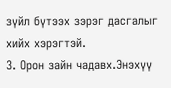зүйл бүтээх зэрэг дасгалыг хийх хэрэгтэй.
3. Орон зайн чадавх.Энэхүү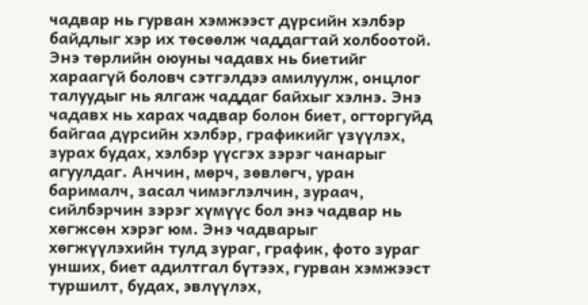чадвар нь гурван хэмжээст дүрсийн хэлбэр байдлыг хэр их төсөөлж чаддагтай холбоотой. Энэ төрлийн оюуны чадавх нь биетийг хараагүй боловч сэтгэлдээ амилуулж, онцлог талуудыг нь ялгаж чаддаг байхыг хэлнэ. Энэ чадавх нь харах чадвар болон биет, огторгуйд байгаа дүрсийн хэлбэр, графикийг үзүүлэх, зурах будах, хэлбэр үүсгэх зэрэг чанарыг агуулдаг. Анчин, мөрч, зөвлөгч, уран барималч, засал чимэглэлчин, зураач, сийлбэрчин зэрэг хүмүүс бол энэ чадвар нь хөгжсөн хэрэг юм. Энэ чадварыг хөгжүүлэхийн тулд зураг, график, фото зураг унших, биет адилтгал бүтээх, гурван хэмжээст туршилт, будах, эвлүүлэх,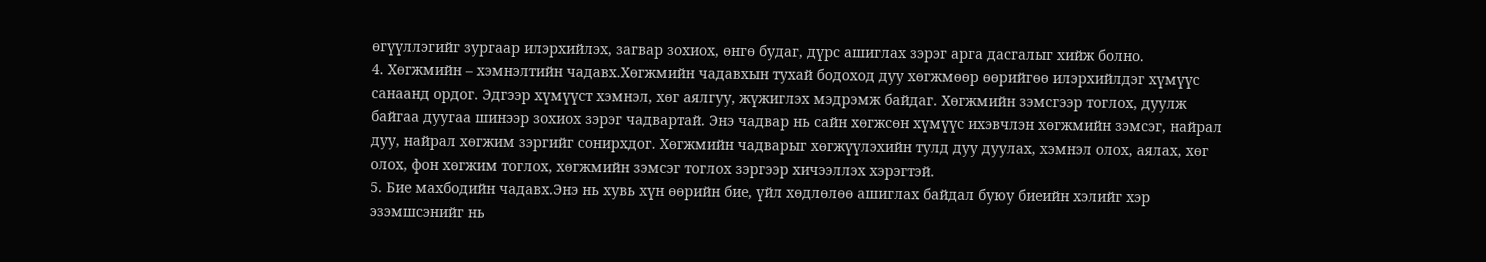өгүүллэгийг зургаар илэрхийлэх, загвар зохиох, өнгө будаг, дүрс ашиглах зэрэг арга дасгалыг хийж болно.
4. Хөгжмийн – хэмнэлтийн чадавх.Хөгжмийн чадавхын тухай бодоход дуу хөгжмөөр өөрийгөө илэрхийлдэг хүмүүс санаанд ордог. Эдгээр хүмүүст хэмнэл, хөг аялгуу, жүжиглэх мэдрэмж байдаг. Хөгжмийн зэмсгээр тоглох, дуулж байгаа дуугаа шинээр зохиох зэрэг чадвартай. Энэ чадвар нь сайн хөгжсөн хүмүүс ихэвчлэн хөгжмийн зэмсэг, найрал дуу, найрал хөгжим зэргийг сонирхдог. Хөгжмийн чадварыг хөгжүүлэхийн тулд дуу дуулах, хэмнэл олох, аялах, хөг олох, фон хөгжим тоглох, хөгжмийн зэмсэг тоглох зэргээр хичээллэх хэрэгтэй.
5. Бие махбодийн чадавх.Энэ нь хувь хүн өөрийн бие, үйл хөдлөлөө ашиглах байдал буюу биеийн хэлийг хэр эзэмшсэнийг нь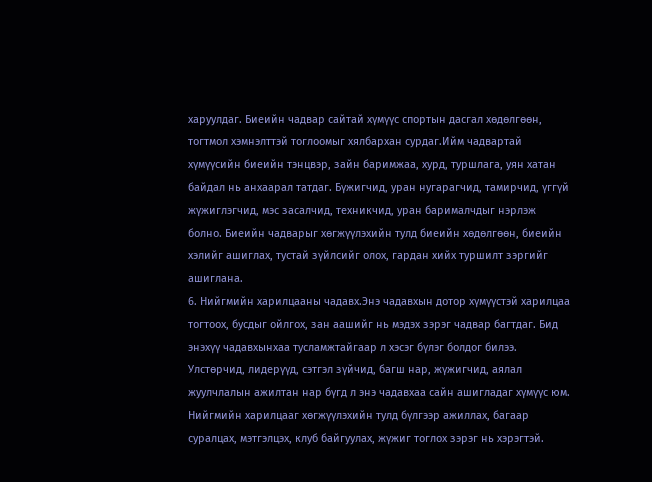харуулдаг. Биеийн чадвар сайтай хүмүүс спортын дасгал хөдөлгөөн, тогтмол хэмнэлттэй тоглоомыг хялбархан сурдаг.Ийм чадвартай хүмүүсийн биеийн тэнцвэр, зайн баримжаа, хурд, туршлага, уян хатан байдал нь анхаарал татдаг. Бүжигчид, уран нугарагчид, тамирчид, үггүй жүжиглэгчид, мэс засалчид, техникчид, уран барималчдыг нэрлэж болно. Биеийн чадварыг хөгжүүлэхийн тулд биеийн хөдөлгөөн, биеийн хэлийг ашиглах, тустай зүйлсийг олох, гардан хийх туршилт зэргийг ашиглана.
6. Нийгмийн харилцааны чадавх.Энэ чадавхын дотор хүмүүстэй харилцаа тогтоох, бусдыг ойлгох, зан аашийг нь мэдэх зэрэг чадвар багтдаг. Бид энэхүү чадавхынхаа тусламжтайгаар л хэсэг бүлэг болдог билээ. Улстөрчид, лидерүүд, сэтгэл зүйчид, багш нар, жүжигчид, аялал жуулчлалын ажилтан нар бүгд л энэ чадавхаа сайн ашигладаг хүмүүс юм. Нийгмийн харилцааг хөгжүүлэхийн тулд бүлгээр ажиллах, багаар суралцах, мэтгэлцэх, клуб байгуулах, жүжиг тоглох зэрэг нь хэрэгтэй.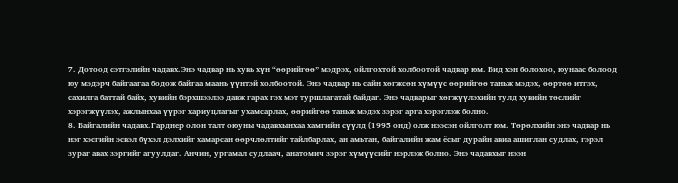7. Дотоод сэтгэлийн чадавх.Энэ чадвар нь хувь хүн “өөрийгөө” мэдрэх, ойлгохтой холбоотой чадвар юм. Бид хэн болохоо, юунаас болоод юу мэдэрч байгаагаа бодож байгаа маань үүнтэй холбоотой. Энэ чадвар нь сайн хөгжсөн хүмүүс өөрийгөө таньж мэдэх, өөртөө итгэх, сахилга баттай байх, хувийн бэрхшээлээ давж гарах гэх мэт туршлагатай байдаг. Энэ чадварыг хөгжүүлэхийн тулд хувийн төслийг хэрэгжүүлэх, ажлынхаа үүрэг хариуцлагыг ухамсарлах, өөрийгөө таньж мэдэх зэрэг арга хэрэглэж болно.
8. Байгалийн чадавх.Гарднер олон талт оюуны чадавхынхаа хамгийн сүүлд (1995 онд) олж нээсэн ойлголт юм. Төрөлхийн энэ чадвар нь нэг хэсгийн эсвэл бүхэл дэлхийг хамарсан өөрчлөлтийг тайлбарлах, ан амьтан, байгалийн жам ёсыг дурайн авиа ашиглан судлах, гэрэл зураг авах зэргийг агуулдаг. Анчин, ургамал судлаач, анатомич зэрэг хүмүүсийг нэрлэж болно. Энэ чадавхыг нээн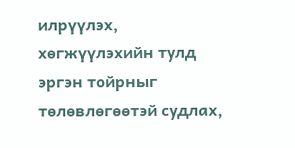илрүүлэх, хөгжүүлэхийн тулд эргэн тойрныг төлөвлөгөөтэй судлах,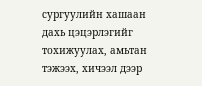сургуулийн хашаан дахь цэцэрлэгийг тохижуулах, амьтан тэжээх, хичээл дээр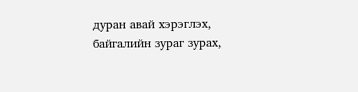дуран авай хэрэглэх, байгалийн зураг зурах,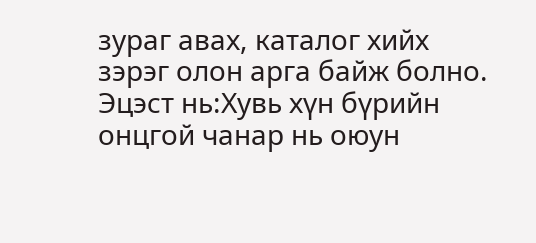зураг авах, каталог хийх зэрэг олон арга байж болно.
Эцэст нь:Хувь хүн бүрийн онцгой чанар нь оюун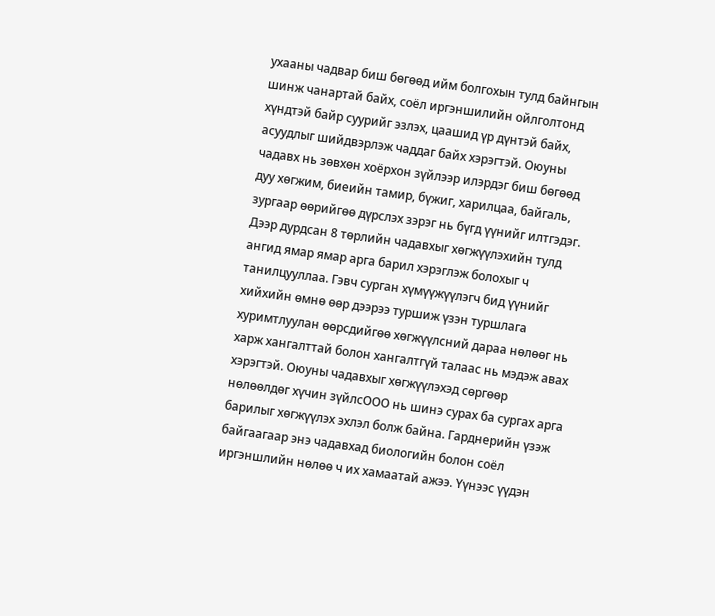ухааны чадвар биш бөгөөд ийм болгохын тулд байнгын шинж чанартай байх, соёл иргэншилийн ойлголтонд хүндтэй байр суурийг эзлэх, цаашид үр дүнтэй байх, асуудлыг шийдвэрлэж чаддаг байх хэрэгтэй. Оюуны чадавх нь зөвхөн хоёрхон зүйлээр илэрдэг биш бөгөөд дуу хөгжим, биеийн тамир, бүжиг, харилцаа, байгаль, зургаар өөрийгөө дүрслэх зэрэг нь бүгд үүнийг илтгэдэг. Дээр дурдсан 8 төрлийн чадавхыг хөгжүүлэхийн тулд ангид ямар ямар арга барил хэрэглэж болохыг ч танилцууллаа. Гэвч сурган хүмүүжүүлэгч бид үүнийг хийхийн өмнө өөр дээрээ туршиж үзэн туршлага хуримтлуулан өөрсдийгөө хөгжүүлсний дараа нөлөөг нь харж хангалттай болон хангалтгүй талаас нь мэдэж авах хэрэгтэй. Оюуны чадавхыг хөгжүүлэхэд сөргөөр нөлөөлдөг хүчин зүйлсООО нь шинэ сурах ба сургах арга барилыг хөгжүүлэх эхлэл болж байна. Гарднерийн үзэж байгаагаар энэ чадавхад биологийн болон соёл иргэншлийн нөлөө ч их хамаатай ажээ. Үүнээс үүдэн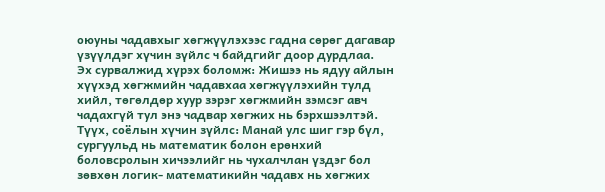оюуны чадавхыг хөгжүүлэхээс гадна сөрөг дагавар үзүүлдэг хүчин зүйлс ч байдгийг доор дурдлаа.
Эх сурвалжид хүрэх боломж: Жишээ нь ядуу айлын хүүхэд хөгжмийн чадавхаа хөгжүүлэхийн тулд хийл, төгөлдөр хуур зэрэг хөгжмийн зэмсэг авч чадахгүй тул энэ чадвар хөгжих нь бэрхшээлтэй.
Түүх, соёлын хүчин зүйлс: Манай улс шиг гэр бүл, сургуульд нь математик болон ерөнхий боловсролын хичээлийг нь чухалчлан үздэг бол зөвхөн логик- математикийн чадавх нь хөгжих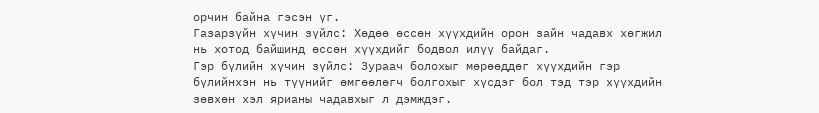орчин байна гэсэн үг.
Газарзүйн хүчин зүйлс: Хөдөө өссөн хүүхдийн орон зайн чадавх хөгжил нь хотод байшинд өссөн хүүхдийг бодвол илүү байдаг.
Гэр бүлийн хүчин зүйлс: Зураач болохыг мөрөөддөг хүүхдийн гэр бүлийнхэн нь түүнийг өмгөөлөгч болгохыг хүсдэг бол тэд тэр хүүхдийн зөвхөн хэл ярианы чадавхыг л дэмждэг.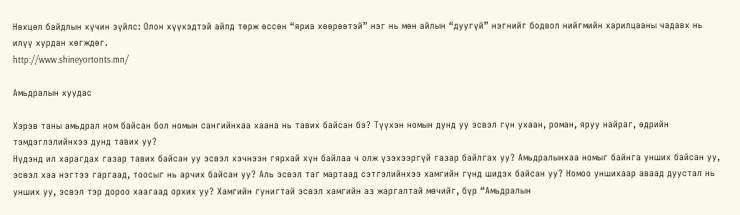Нөхцөл байдлын хүчин зүйлс: Олон хүүхэдтэй айлд төрж өссөн “яриа хөөрөөтэй” нэг нь мөн айлын “дуугүй” нэгнийг бодвол нийгмийн харилцааны чадавх нь илүү хурдан хөгждөг.
http://www.shineyortonts.mn/

Амьдралын хуудас

Хэрэв таны амьдрал ном байсан бол номын сангийнхаа хаана нь тавих байсан бэ? Түүхэн номын дунд уу эсвэл гүн ухаан, роман, яруу найраг, өдрийн тэмдэглэлийнхээ дунд тавих уу?
Нүдэнд ил харагдах газар тавих байсан уу эсвэл хэчнээн гярхай хүн байлаа ч олж үзэхээргүй газар байлгах уу? Амьдралынхаа номыг байнга унших байсан уу, эсвэл хаа нэгтээ гаргаад, тоосыг нь арчих байсан уу? Аль эсвэл таг мартаад сэтгэлийнхээ хамгийн гүнд шидэх байсан уу? Номоо уншихаар аваад дуустал нь унших уу, эсвэл тэр дороо хаагаад орхих уу? Хамгийн гунигтай эсвэл хамгийн аз жаргалтай мөчийг, бүр “Амьдралын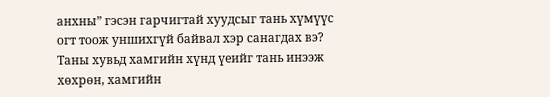анхны” гэсэн гарчигтай хуудсыг тань хүмүүс огт тоож уншихгүй байвал хэр санагдах вэ? Таны хувьд хамгийн хүнд үеийг тань инээж хөхрөн, хамгийн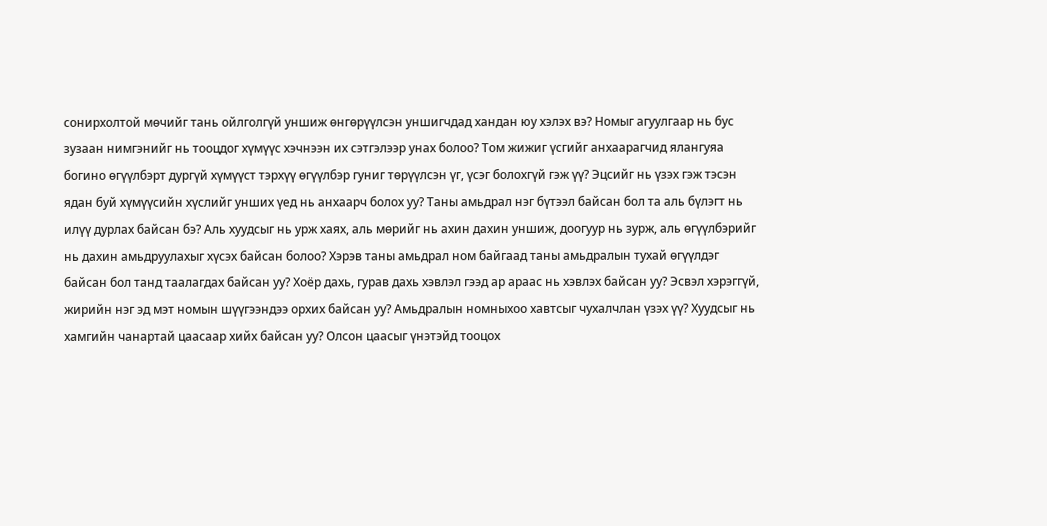сонирхолтой мөчийг тань ойлголгүй уншиж өнгөрүүлсэн уншигчдад хандан юу хэлэх вэ? Номыг агуулгаар нь бус зузаан нимгэнийг нь тооцдог хүмүүс хэчнээн их сэтгэлээр унах болоо? Том жижиг үсгийг анхаарагчид ялангуяа богино өгүүлбэрт дургүй хүмүүст тэрхүү өгүүлбэр гуниг төрүүлсэн үг, үсэг болохгүй гэж үү? Эцсийг нь үзэх гэж тэсэн ядан буй хүмүүсийн хүслийг унших үед нь анхаарч болох уу? Таны амьдрал нэг бүтээл байсан бол та аль бүлэгт нь илүү дурлах байсан бэ? Аль хуудсыг нь урж хаях, аль мөрийг нь ахин дахин уншиж, доогуур нь зурж, аль өгүүлбэрийг нь дахин амьдруулахыг хүсэх байсан болоо? Хэрэв таны амьдрал ном байгаад таны амьдралын тухай өгүүлдэг байсан бол танд таалагдах байсан уу? Хоёр дахь, гурав дахь хэвлэл гээд ар араас нь хэвлэх байсан уу? Эсвэл хэрэггүй, жирийн нэг эд мэт номын шүүгээндээ орхих байсан уу? Амьдралын номныхоо хавтсыг чухалчлан үзэх үү? Хуудсыг нь хамгийн чанартай цаасаар хийх байсан уу? Олсон цаасыг үнэтэйд тооцох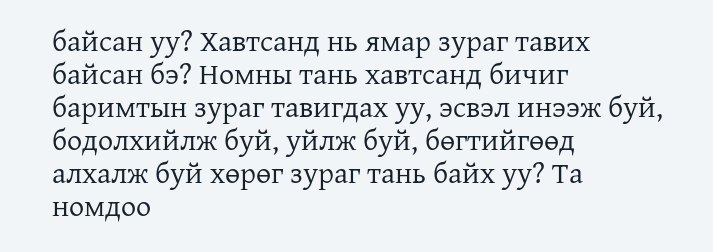байсан уу? Хавтсанд нь ямар зураг тавих байсан бэ? Номны тань хавтсанд бичиг баримтын зураг тавигдах уу, эсвэл инээж буй, бодолхийлж буй, уйлж буй, бөгтийгөөд алхалж буй хөрөг зураг тань байх уу? Та номдоо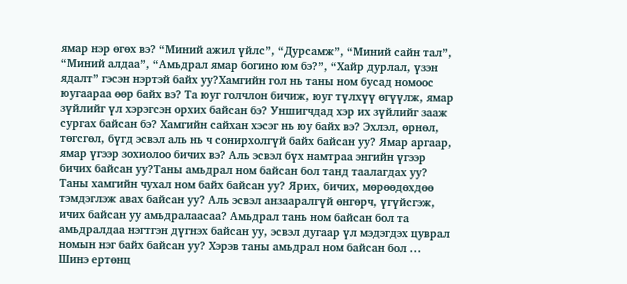ямар нэр өгөх вэ? “Миний ажил үйлс”, “Дурсамж”, “Миний сайн тал”, “Миний алдаа”, “Амьдрал ямар богино юм бэ?”, “Хайр дурлал, үзэн ядалт” гэсэн нэртэй байх уу?Хамгийн гол нь таны ном бусад номоос юугаараа өөр байх вэ? Та юуг голчлон бичиж, юуг түлхүү өгүүлж, ямар зүйлийг үл хэрэгсэн орхих байсан бэ? Уншигчдад хэр их зүйлийг зааж сургах байсан бэ? Хамгийн сайхан хэсэг нь юу байх вэ? Эхлэл, өрнөл, төгсгөл, бүгд эсвэл аль нь ч сонирхолгүй байх байсан уу? Ямар аргаар, ямар үгээр зохиолоо бичих вэ? Аль эсвэл бүх намтраа энгийн үгээр бичих байсан уу?Таны амьдрал ном байсан бол танд таалагдах уу? Таны хамгийн чухал ном байх байсан уу? Ярих, бичих, мөрөөдөхдөө тэмдэглэж авах байсан уу? Аль эсвэл анзааралгүй өнгөрч, үгүйсгэж, ичих байсан уу амьдралаасаа? Амьдрал тань ном байсан бол та амьдралдаа нэгтгэн дүгнэх байсан уу, эсвэл дугаар үл мэдэгдэх цуврал номын нэг байх байсан уу? Хэрэв таны амьдрал ном байсан бол ...
Шинэ ертөнц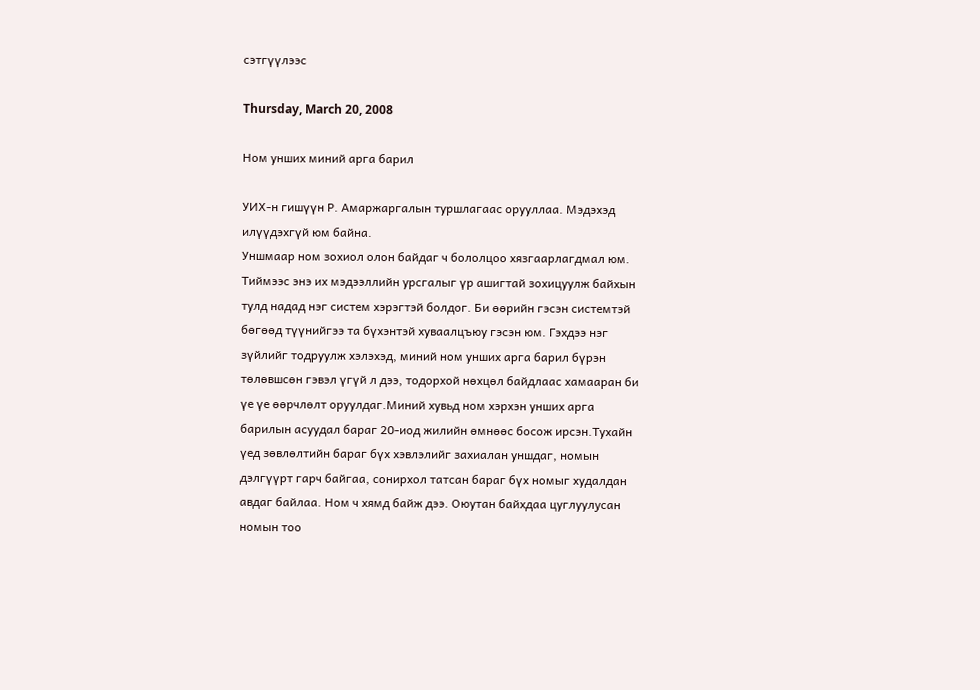сэтгүүлээс

Thursday, March 20, 2008

Ном унших миний арга барил

УИХ-н гишүүн Р. Амаржаргалын туршлагаас орууллаа. Мэдэхэд илүүдэхгүй юм байна.
Уншмаар ном зохиол олон байдаг ч бололцоо хязгаарлагдмал юм. Тиймээс энэ их мэдээллийн урсгалыг үр ашигтай зохицуулж байхын тулд надад нэг систем хэрэгтэй болдог. Би өөрийн гэсэн системтэй бөгөөд түүнийгээ та бүхэнтэй хуваалцъюу гэсэн юм. Гэхдээ нэг зүйлийг тодруулж хэлэхэд, миний ном унших арга барил бүрэн төлөвшсөн гэвэл үгүй л дээ, тодорхой нөхцөл байдлаас хамааран би үе үе өөрчлөлт оруулдаг.Миний хувьд ном хэрхэн унших арга барилын асуудал бараг 20-иод жилийн өмнөөс босож ирсэн.Тухайн үед зөвлөлтийн бараг бүх хэвлэлийг захиалан уншдаг, номын дэлгүүрт гарч байгаа, сонирхол татсан бараг бүх номыг худалдан авдаг байлаа. Ном ч хямд байж дээ. Оюутан байхдаа цуглуулyсан номын тоо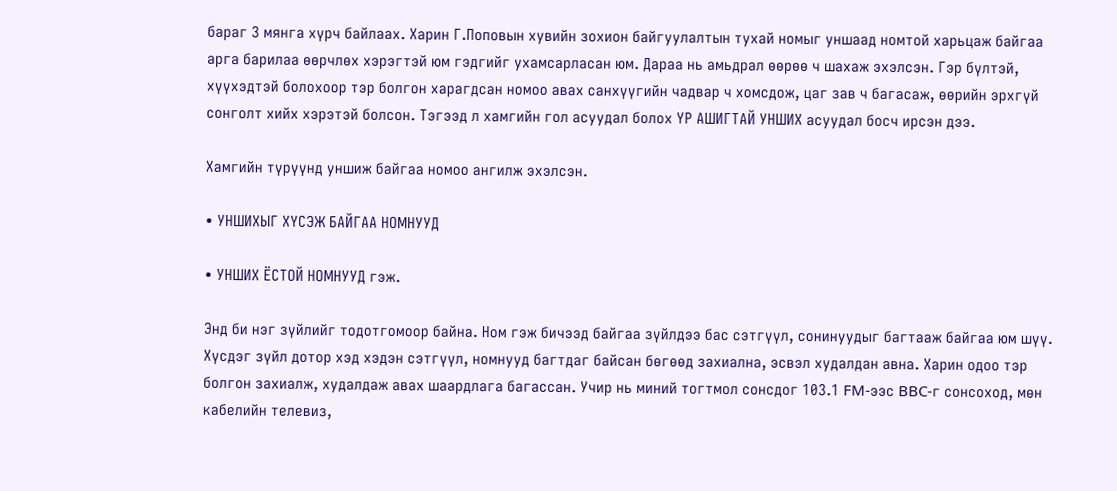бараг 3 мянга хүрч байлаах. Харин Г.Поповын хувийн зохион байгуулалтын тухай номыг уншаад номтой харьцаж байгаа арга барилаа өөрчлөх хэрэгтэй юм гэдгийг ухамсарласан юм. Дараа нь амьдрал өөрөө ч шахаж эхэлсэн. Гэр бүлтэй, хүүхэдтэй болохоор тэр болгон харагдсан номоо авах санхүүгийн чадвар ч хомсдож, цаг зав ч багасаж, өөрийн эрхгүй сонголт хийх хэрэтэй болсон. Тэгээд л хамгийн гол асуудал болох ҮР АШИГТАЙ УНШИХ асуудал босч ирсэн дээ.

Хамгийн түрүүнд уншиж байгаа номоо ангилж эхэлсэн.

• УНШИХЫГ ХҮСЭЖ БАЙГАА НОМНУУД

• УНШИХ ЁСТОЙ НОМНУУД гэж.

Энд би нэг зүйлийг тодотгомоор байна. Ном гэж бичээд байгаа зүйлдээ бас сэтгүүл, сонинуудыг багтааж байгаа юм шүү. Хүсдэг зүйл дотор хэд хэдэн сэтгүүл, номнууд багтдаг байсан бөгөөд захиална, эсвэл худалдан авна. Харин одоо тэр болгон захиалж, худалдаж авах шаардлага багассан. Учир нь миний тогтмол сонсдог 103.1 FM-ээс BBC-г сонсоход, мөн кабелийн телевиз,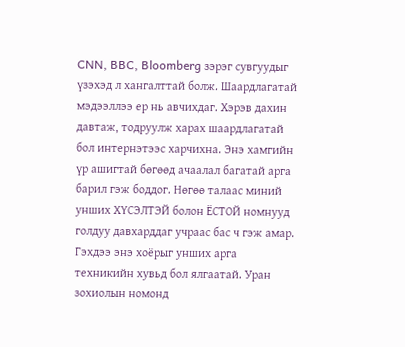CNN, BBC, Bloomberg зэрэг сувгуудыг үзэхэд л хангалттай болж. Шаардлагатай мэдээллээ ер нь авчихдаг. Хэрэв дахин давтаж, тодруулж харах шаардлагатай бол интернэтээс харчихна. Энэ хамгийн үр ашигтай бөгөөд ачаалал багатай арга барил гэж боддог. Нөгөө талаас миний унших ХҮСЭЛТЭЙ болон ЁСТОЙ номнууд голдуу давхарддаг учраас бас ч гэж амар. Гэхдээ энэ хоёрыг унших арга техникийн хувьд бол ялгаатай. Уран зохиолын номонд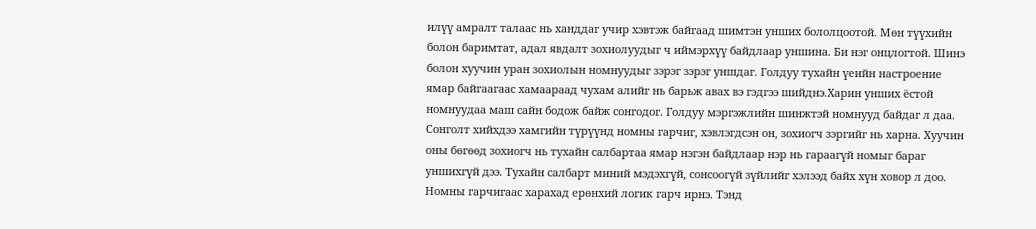илүү амралт талаас нь ханддаг учир хэвтэж байгаад шимтэн унших бололцоотой. Мөн түүхийн болон баримтат, адал явдалт зохиолуудыг ч иймэрхүү байдлаар уншина. Би нэг онцлогтой. Шинэ болон хуучин уран зохиолын номнуудыг зэрэг зэрэг уншдаг. Голдуу тухайн үеийн настроение ямар байгаагаас хамаараад чухам алийг нь барьж авах вэ гэдгээ шийднэ.Харин унших ёстой номнуудаа маш сайн бодож байж сонгодог. Голдуу мэргэжлийн шинжтэй номнууд байдаг л даа. Сонголт хийхдээ хамгийн түрүүнд номны гарчиг, хэвлэгдсэн он, зохиогч зэргийг нь харна. Хуучин оны бөгөөд зохиогч нь тухайн салбартаа ямар нэгэн байдлаар нэр нь гараагүй номыг бараг уншихгүй дээ. Тухайн салбарт миний мэдэхгүй, сонсоогүй зүйлийг хэлээд байх хүн ховор л доо. Номны гарчигаас харахад ерөнхий логик гарч ирнэ. Тэнд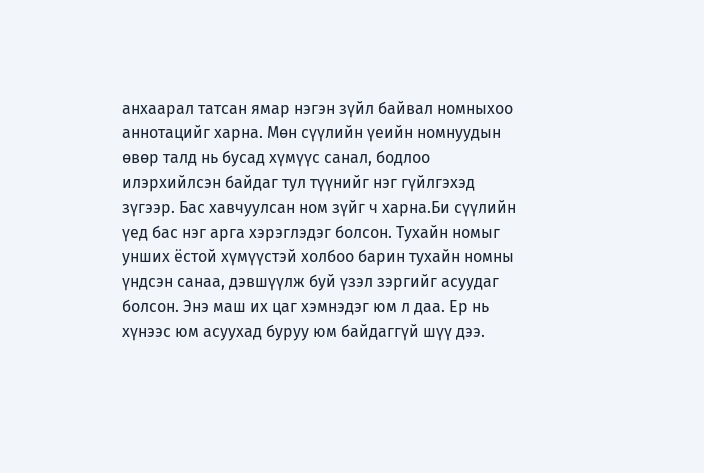анхаарал татсан ямар нэгэн зүйл байвал номныхоо аннотацийг харна. Мөн сүүлийн үеийн номнуудын өвөр талд нь бусад хүмүүс санал, бодлоо илэрхийлсэн байдаг тул түүнийг нэг гүйлгэхэд зүгээр. Бас хавчуулсан ном зүйг ч харна.Би сүүлийн үед бас нэг арга хэрэглэдэг болсон. Тухайн номыг унших ёстой хүмүүстэй холбоо барин тухайн номны үндсэн санаа, дэвшүүлж буй үзэл зэргийг асуудаг болсон. Энэ маш их цаг хэмнэдэг юм л даа. Ер нь хүнээс юм асуухад буруу юм байдаггүй шүү дээ.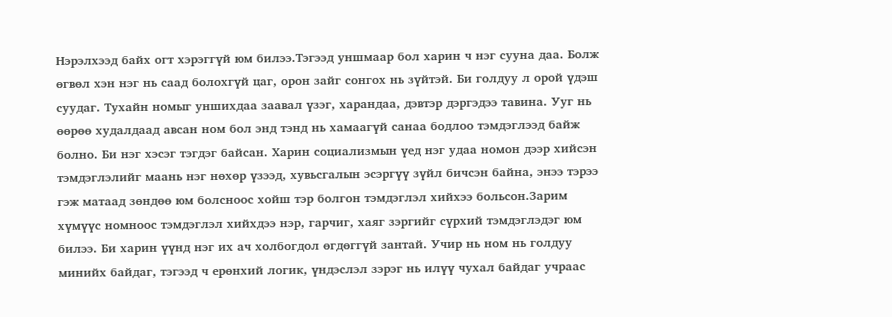Нэрэлхээд байх огт хэрэггүй юм билээ.Тэгээд уншмаар бол харин ч нэг сууна даа. Болж өгвөл хэн нэг нь саад болохгүй цаг, орон зайг сонгох нь зүйтэй. Би голдуу л орой үдэш суудаг. Тухайн номыг уншихдаа заавал үзэг, харандаа, дэвтэр дэргэдээ тавина. Ууг нь өөрөө худалдаад авсан ном бол энд тэнд нь хамаагүй санаа бодлоо тэмдэглээд байж болно. Би нэг хэсэг тэгдэг байсан. Харин социализмын үед нэг удаа номон дээр хийсэн тэмдэглэлийг маань нэг нөхөр үзээд, хувьсгалын эсэргүү зүйл бичсэн байна, энээ тэрээ гэж матаад зөндөө юм болсноос хойш тэр болгон тэмдэглэл хийхээ больсон.Зарим хүмүүс номноос тэмдэглэл хийхдээ нэр, гарчиг, хаяг зэргийг сүрхий тэмдэглэдэг юм билээ. Би харин үүнд нэг их ач холбогдол өгдөггүй зантай. Учир нь ном нь голдуу минийх байдаг, тэгээд ч ерөнхий логик, үндэслэл зэрэг нь илүү чухал байдаг учраас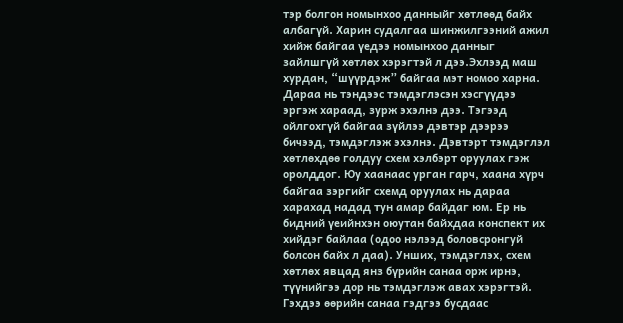тэр болгон номынхоо данныйг хөтлөөд байх албагүй. Харин судалгаа шинжилгээний ажил хийж байгаа үедээ номынхоо данныг зайлшгүй хөтлөх хэрэгтэй л дээ.Эхлээд маш хурдан, “шүүрдэж” байгаа мэт номоо харна. Дараа нь тэндээс тэмдэглэсэн хэсгүүдээ эргэж хараад, зурж эхэлнэ дээ. Тэгээд ойлгохгүй байгаа зүйлээ дэвтэр дээрээ бичээд, тэмдэглэж эхэлнэ. Дэвтэрт тэмдэглэл хөтлөхдөө голдуу схем хэлбэрт оруулах гэж оролддог. Юу хаанаас урган гарч, хаана хүрч байгаа зэргийг схемд оруулах нь дараа харахад надад тун амар байдаг юм. Ер нь бидний үеийнхэн оюутан байхдаа конспект их хийдэг байлаа (одоо нэлээд боловсронгуй болсон байх л даа). Унших, тэмдэглэх, схем хөтлөх явцад янз бүрийн санаа орж ирнэ, түүнийгээ дор нь тэмдэглэж авах хэрэгтэй. Гэхдээ өөрийн санаа гэдгээ бусдаас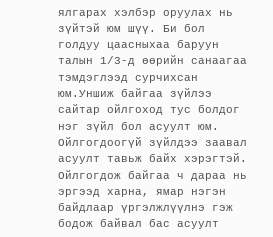ялгарах хэлбэр оруулах нь зүйтэй юм шүү. Би бол голдуу цаасныхаа баруун талын 1/3-д өөрийн санаагаа тэмдэглээд сурчихсан юм.Уншиж байгаа зүйлээ сайтар ойлгоход тус болдог нэг зүйл бол асуулт юм. Ойлгогдоогүй зүйлдээ заавал асуулт тавьж байх хэрэгтэй. Ойлгогдож байгаа ч дараа нь эргээд харна, ямар нэгэн байдлаар үргэлжлүүлнэ гэж бодож байвал бас асуулт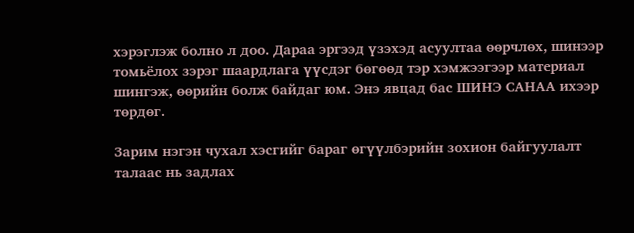хэрэглэж болно л доо. Дараа эргээд үзэхэд асуултаа өөрчлөх, шинээр томьёлох зэрэг шаардлага үүсдэг бөгөөд тэр хэмжээгээр материал шингэж, өөрийн болж байдаг юм. Энэ явцад бас ШИНЭ САНАА ихээр төрдөг.

Зарим нэгэн чухал хэсгийг бараг өгүүлбэрийн зохион байгуулалт талаас нь задлах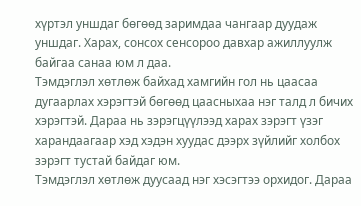хүртэл уншдаг бөгөөд заримдаа чангаар дуудаж уншдаг. Харах, сонсох сенсороо давхар ажиллуулж байгаа санаа юм л даа.
Тэмдэглэл хөтлөж байхад хамгийн гол нь цаасаа дугаарлах хэрэгтэй бөгөөд цаасныхаа нэг талд л бичих хэрэгтэй. Дараа нь зэрэгцүүлээд харах зэрэгт үзэг харандаагаар хэд хэдэн хуудас дээрх зүйлийг холбох зэрэгт тустай байдаг юм.
Тэмдэглэл хөтлөж дуусаад нэг хэсэгтээ орхидог. Дараа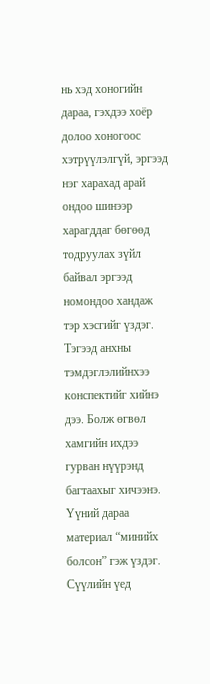нь хэд хоногийн дараа, гэхдээ хоёр долоо хоногоос хэтрүүлэлгүй, эргээд нэг харахад арай ондоо шинээр харагддаг бөгөөд тодруулах зүйл байвал эргээд номондоо хандаж тэр хэсгийг үздэг. Тэгээд анхны тэмдэглэлийнхээ конспектийг хийнэ дээ. Болж өгвөл хамгийн ихдээ гурван нүүрэнд багтаахыг хичээнэ. Үүний дараа материал “минийх болсон” гэж үздэг.
Сүүлийн үед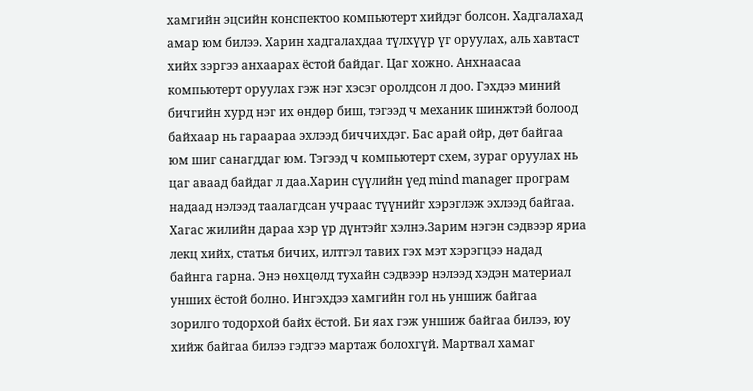хамгийн эцсийн конспектоо компьютерт хийдэг болсон. Хадгалахад амар юм билээ. Харин хадгалахдаа түлхүүр үг оруулах, аль хавтаст хийх зэргээ анхаарах ёстой байдаг. Цаг хожно. Анхнаасаа компьютерт оруулах гэж нэг хэсэг оролдсон л доо. Гэхдээ миний бичгийн хурд нэг их өндөр биш, тэгээд ч механик шинжтэй болоод байхаар нь гараараа эхлээд биччихдэг. Бас арай ойр, дөт байгаа юм шиг санагддаг юм. Тэгээд ч компьютерт схем, зураг оруулах нь цаг аваад байдаг л даа.Харин сүүлийн үед mind manager програм надаад нэлээд таалагдсан учраас түүнийг хэрэглэж эхлээд байгаа. Хагас жилийн дараа хэр үр дүнтэйг хэлнэ.Зарим нэгэн сэдвээр яриа лекц хийх, статья бичих, илтгэл тавих гэх мэт хэрэгцээ надад байнга гарна. Энэ нөхцөлд тухайн сэдвээр нэлээд хэдэн материал унших ёстой болно. Ингэхдээ хамгийн гол нь уншиж байгаа зорилго тодорхой байх ёстой. Би яах гэж уншиж байгаа билээ, юу хийж байгаа билээ гэдгээ мартаж болохгүй. Мартвал хамаг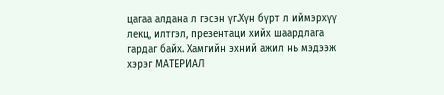цагаа алдана л гэсэн үг.Хүн бүрт л иймэрхүү лекц, илтгэл, презентаци хийх шаардлага гардаг байх. Хамгийн эхний ажил нь мэдээж хэрэг МАТЕРИАЛ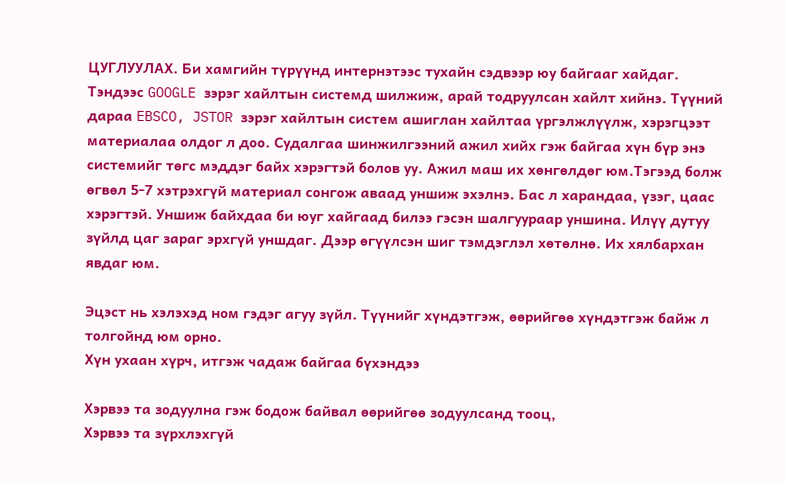ЦУГЛУУЛАХ. Би хамгийн түрүүнд интернэтээс тухайн сэдвээр юу байгааг хайдаг. Тэндээс GOOGLE зэрэг хайлтын системд шилжиж, арай тодруулсан хайлт хийнэ. Түүний дараа EBSCO, JSTOR зэрэг хайлтын систем ашиглан хайлтаа үргэлжлүүлж, хэрэгцээт материалаа олдог л доо. Судалгаа шинжилгээний ажил хийх гэж байгаа хүн бүр энэ системийг төгс мэддэг байх хэрэгтэй болов уу. Ажил маш их хөнгөлдөг юм.Тэгээд болж өгвөл 5-7 хэтрэхгүй материал сонгож аваад уншиж эхэлнэ. Бас л харандаа, үзэг, цаас хэрэгтэй. Уншиж байхдаа би юуг хайгаад билээ гэсэн шалгуураар уншина. Илүү дутуу зүйлд цаг зараг эрхгүй уншдаг. Дээр өгүүлсэн шиг тэмдэглэл хөтөлнө. Их хялбархан явдаг юм.

Эцэст нь хэлэхэд ном гэдэг агуу зүйл. Түүнийг хүндэтгэж, өөрийгөө хүндэтгэж байж л толгойнд юм орно.
Хүн ухаан хүрч, итгэж чадаж байгаа бүхэндээ

Хэрвээ та зодуулна гэж бодож байвал өөрийгөө зодуулсанд тооц,
Хэрвээ та зүрхлэхгүй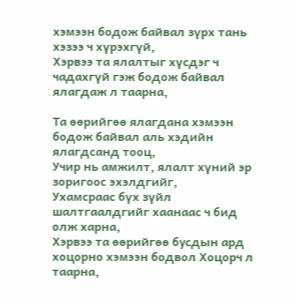хэмээн бодож байвал зүрх тань хэзээ ч хүрэхгүй,
Хэрвээ та ялалтыг хүсдэг ч чадахгүй гэж бодож байвал ялагдаж л таарна,

Та өөрийгөө ялагдана хэмээн бодож байвал аль хэдийн ялагдсанд тооц,
Учир нь амжилт, ялалт хүний эр зоригоос эхэлдгийг,
Ухамсраас бүх зүйл шалтгаалдгийг хаанаас ч бид олж харна,
Хэрвээ та өөрийгөө бусдын ард хоцорно хэмээн бодвол Хоцорч л таарна,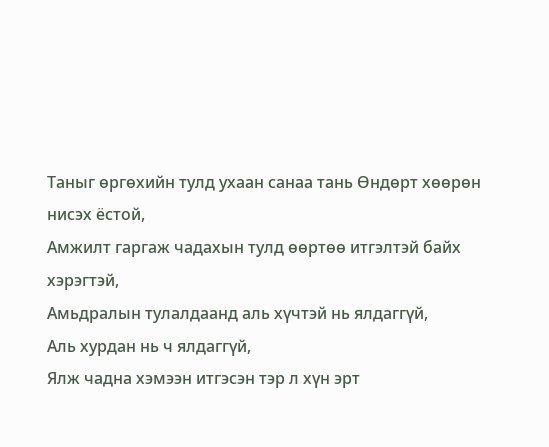Таныг өргөхийн тулд ухаан санаа тань Өндөрт хөөрөн нисэх ёстой,
Амжилт гаргаж чадахын тулд өөртөө итгэлтэй байх хэрэгтэй,
Амьдралын тулалдаанд аль хүчтэй нь ялдаггүй,
Аль хурдан нь ч ялдаггүй,
Ялж чадна хэмээн итгэсэн тэр л хүн эрт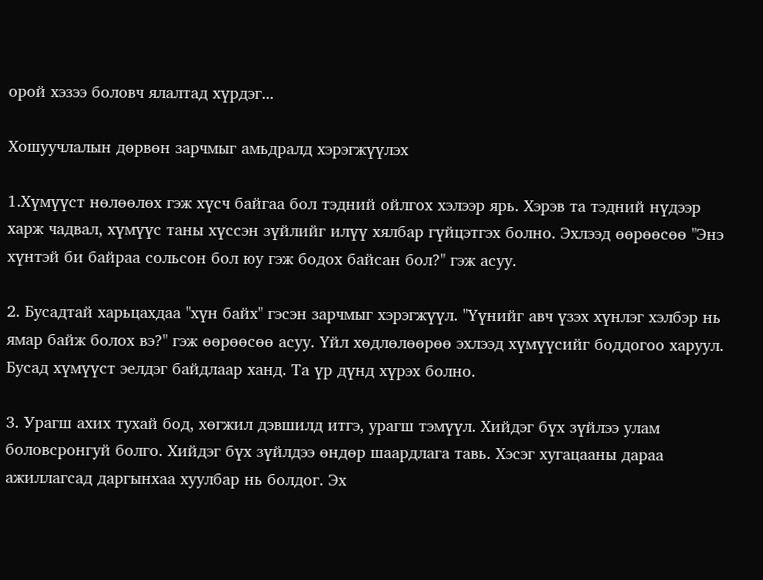орой хэзээ боловч ялалтад хүрдэг...

Хошуучлалын дөрвөн зарчмыг амьдралд хэрэгжүүлэх

1.Хүмүүст нөлөөлөх гэж хүсч байгаа бол тэдний ойлгох хэлээр ярь. Хэрэв та тэдний нүдээр харж чадвал, хүмүүс таны хүссэн зүйлийг илүү хялбар гүйцэтгэх болно. Эхлээд өөрөөсөө "Энэ хүнтэй би байраа сольсон бол юу гэж бодох байсан бол?" гэж асуу.

2. Бусадтай харьцахдаа "хүн байх" гэсэн зарчмыг хэрэгжүүл. "Үүнийг авч үзэх хүнлэг хэлбэр нь ямар байж болох вэ?" гэж өөрөөсөө асуу. Үйл хөдлөлөөрөө эхлээд хүмүүсийг боддогоо харуул. Бусад хүмүүст эелдэг байдлаар ханд. Та үр дүнд хүрэх болно.

3. Урагш ахих тухай бод, хөгжил дэвшилд итгэ, урагш тэмүүл. Хийдэг бүх зүйлээ улам боловсронгуй болго. Хийдэг бүх зүйлдээ өндөр шаардлага тавь. Хэсэг хугацааны дараа ажиллагсад даргынхаа хуулбар нь болдог. Эх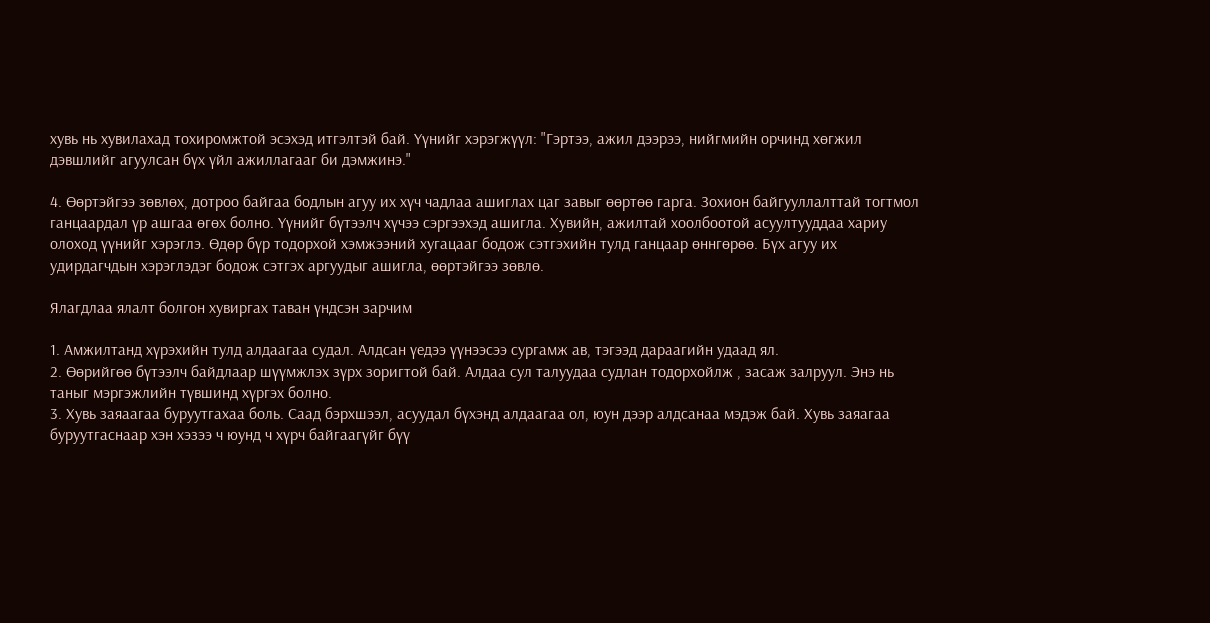хувь нь хувилахад тохиромжтой эсэхэд итгэлтэй бай. Үүнийг хэрэгжүүл: "Гэртээ, ажил дээрээ, нийгмийн орчинд хөгжил дэвшлийг агуулсан бүх үйл ажиллагааг би дэмжинэ."

4. Өөртэйгээ зөвлөх, дотроо байгаа бодлын агуу их хүч чадлаа ашиглах цаг завыг өөртөө гарга. Зохион байгууллалттай тогтмол ганцаардал үр ашгаа өгөх болно. Үүнийг бүтээлч хүчээ сэргээхэд ашигла. Хувийн, ажилтай хоолбоотой асуултууддаа хариу олоход үүнийг хэрэглэ. Өдөр бүр тодорхой хэмжээний хугацааг бодож сэтгэхийн тулд ганцаар өннгөрөө. Бүх агуу их удирдагчдын хэрэглэдэг бодож сэтгэх аргуудыг ашигла, өөртэйгээ зөвлө.

Ялагдлаа ялалт болгон хувиргах таван үндсэн зарчим

1. Амжилтанд хүрэхийн тулд алдаагаа судал. Алдсан үедээ үүнээсээ сургамж ав, тэгээд дараагийн удаад ял.
2. Өөрийгөө бүтээлч байдлаар шүүмжлэх зүрх зоригтой бай. Алдаа сул талуудаа судлан тодорхойлж , засаж залруул. Энэ нь таныг мэргэжлийн түвшинд хүргэх болно.
3. Хувь заяаагаа буруутгахаа боль. Саад бэрхшээл, асуудал бүхэнд алдаагаа ол, юун дээр алдсанаа мэдэж бай. Хувь заяагаа буруутгаснаар хэн хэзээ ч юунд ч хүрч байгаагүйг бүү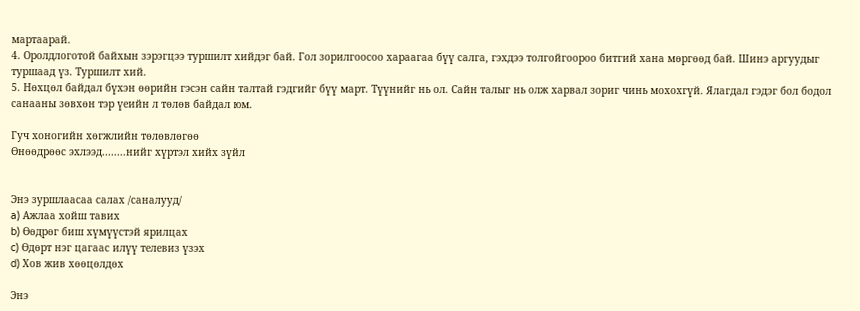мартаарай.
4. Оролдлоготой байхын зэрэгцээ туршилт хийдэг бай. Гол зорилгоосоо хараагаа бүү салга, гэхдээ толгойгоороо битгий хана мөргөөд бай. Шинэ аргуудыг туршаад үз. Туршилт хий.
5. Нөхцөл байдал бүхэн өөрийн гэсэн сайн талтай гэдгийг бүү март. Түүнийг нь ол. Сайн талыг нь олж харвал зориг чинь мохохгүй. Ялагдал гэдэг бол бодол санааны зөвхөн тэр үеийн л төлөв байдал юм.

Гуч хоногийн хөгжлийн төлөвлөгөө
Өнөөдрөөс эхлээд........нийг хүртэл хийх зүйл


Энэ зуршлаасаа салах /саналууд/
a) Ажлаа хойш тавих
b) Өөдрөг биш хүмүүстэй ярилцах
c) Өдөрт нэг цагаас илүү телевиз үзэх
d) Хов жив хөөцөлдөх

Энэ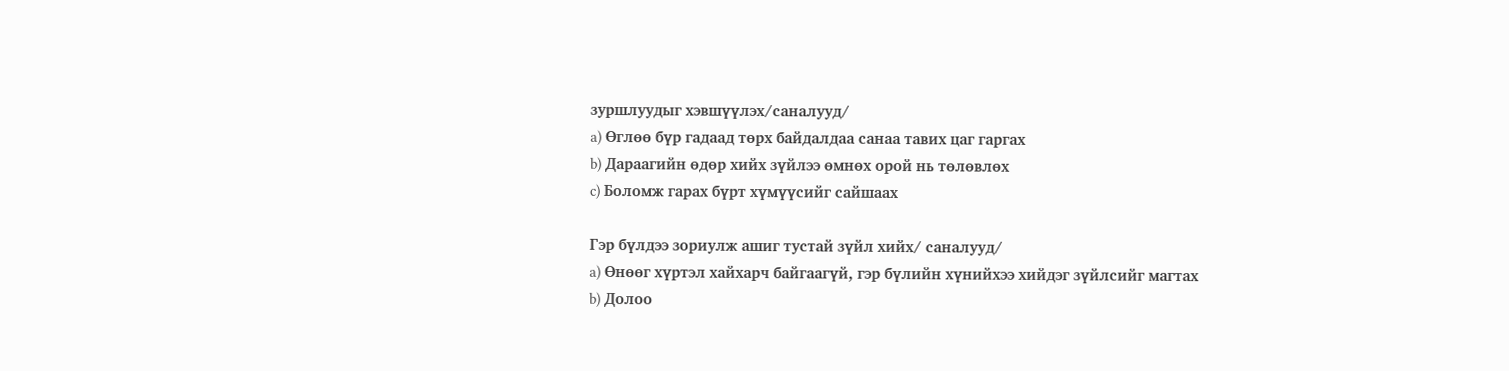зуршлуудыг хэвшүүлэх/саналууд/
a) Өглөө бүр гадаад төрх байдалдаа санаа тавих цаг гаргах
b) Дараагийн өдөр хийх зүйлээ өмнөх орой нь төлөвлөх
c) Боломж гарах бүрт хүмүүсийг сайшаах

Гэр бүлдээ зориулж ашиг тустай зүйл хийх/ саналууд/
a) Өнөөг хүртэл хайхарч байгаагүй, гэр бүлийн хүнийхээ хийдэг зүйлсийг магтах
b) Долоо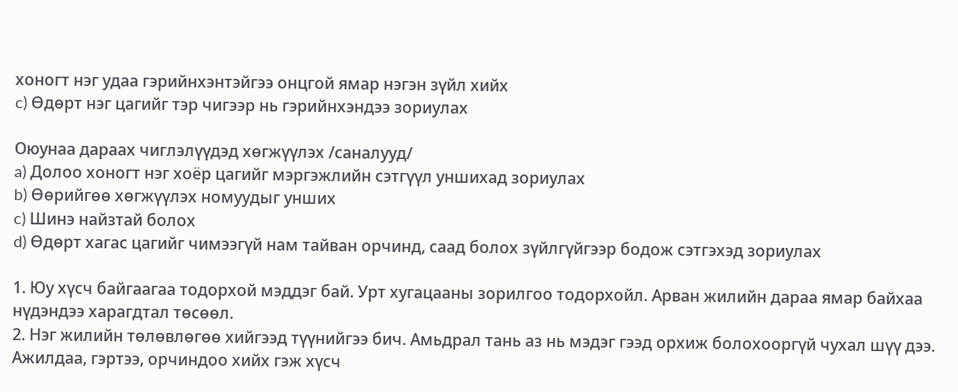хоногт нэг удаа гэрийнхэнтэйгээ онцгой ямар нэгэн зүйл хийх
c) Өдөрт нэг цагийг тэр чигээр нь гэрийнхэндээ зориулах

Оюунаа дараах чиглэлүүдэд хөгжүүлэх /саналууд/
a) Долоо хоногт нэг хоёр цагийг мэргэжлийн сэтгүүл уншихад зориулах
b) Өөрийгөө хөгжүүлэх номуудыг унших
c) Шинэ найзтай болох
d) Өдөрт хагас цагийг чимээгүй нам тайван орчинд, саад болох зүйлгүйгээр бодож сэтгэхэд зориулах

1. Юу хүсч байгаагаа тодорхой мэддэг бай. Урт хугацааны зорилгоо тодорхойл. Арван жилийн дараа ямар байхаа нүдэндээ харагдтал төсөөл.
2. Нэг жилийн төлөвлөгөө хийгээд түүнийгээ бич. Амьдрал тань аз нь мэдэг гээд орхиж болохооргүй чухал шүү дээ. Ажилдаа, гэртээ, орчиндоо хийх гэж хүсч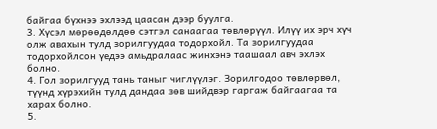байгаа бүхнээ эхлээд цаасан дээр буулга.
3. Хүсэл мөрөөдөлдөө сэтгэл санаагаа төвлөрүүл. Илүү их эрч хүч олж авахын тулд зорилгуудаа тодорхойл. Та зорилгуудаа тодорхойлсон үедээ амьдралаас жинхэнэ таашаал авч эхлэх болно.
4. Гол зорилгууд тань таныг чиглүүлэг. Зорилгодоо төвлөрвөл, түүнд хүрэхийн тулд дандаа зөв шийдвэр гаргаж байгаагаа та харах болно.
5.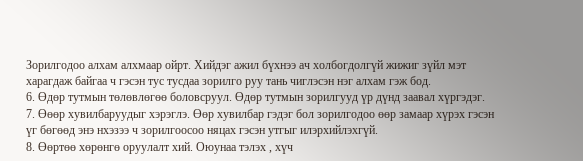Зорилгодоо алхам алхмаар ойрт. Хийдэг ажил бүхнээ ач холбогдолгүй жижиг зүйл мэт харагдаж байгаа ч гэсэн тус тусдаа зорилго руу тань чиглэсэн нэг алхам гэж бод.
6. Өдөр тутмын төлөвлөгөө боловсруул. Өдөр тутмын зорилгууд үр дүнд заавал хүргэдэг.
7. Өөөр хувилбаруудыг хэрэглэ. Өөр хувилбар гэдэг бол зорилгодоо өөр замаар хүрэх гэсэн үг бөгөөд энэ нхэзээ ч зорилгоосоо няцах гэсэн утгыг илэрхийлэхгүй.
8. Өөртөө хөрөнгө оруулалт хий. Оюунаа тэлэх , хүч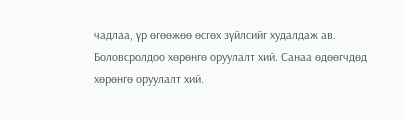чадлаа, үр өгөөжөө өсгөх зүйлсийг худалдаж ав. Боловсролдоо хөрөнгө оруулалт хий. Санаа өдөөгчдөд хөрөнгө оруулалт хий.